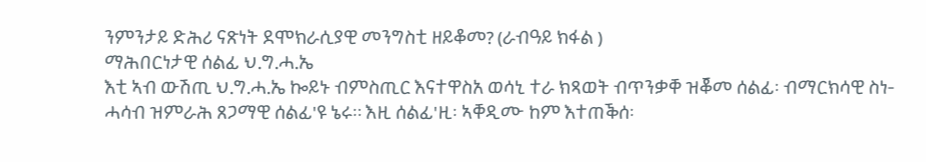ንምንታይ ድሕሪ ናጽነት ደሞክራሲያዊ መንግስቲ ዘይቆመ? (ራብዓይ ክፋል )
ማሕበርነታዊ ሰልፊ ህ.ግ.ሓ.ኤ
እቲ ኣብ ውሽጢ ህ.ግ.ሓ.ኤ ኰይኑ ብምስጢር እናተዋስአ ወሳኒ ተራ ክጻወት ብጥንቃቐ ዝቖመ ሰልፊ፡ ብማርክሳዊ ስነ-ሓሳብ ዝምራሕ ጸጋማዊ ሰልፊ'ዩ ኔሩ። እዚ ሰልፊ'ዚ፡ ኣቐዲሙ ከም እተጠቕሰ፡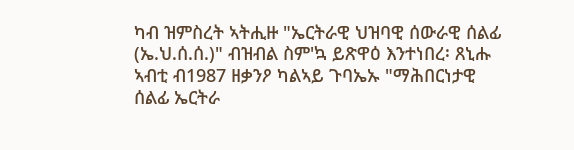ካብ ዝምስረት ኣትሒዙ "ኤርትራዊ ህዝባዊ ሰውራዊ ሰልፊ (ኤ.ህ.ሰ.ሰ.)" ብዝብል ስም'ኳ ይጽዋዕ እንተነበረ፡ ጸኒሑ ኣብቲ ብ1987 ዘቃንዖ ካልኣይ ጉባኤኡ "ማሕበርነታዊ ሰልፊ ኤርትራ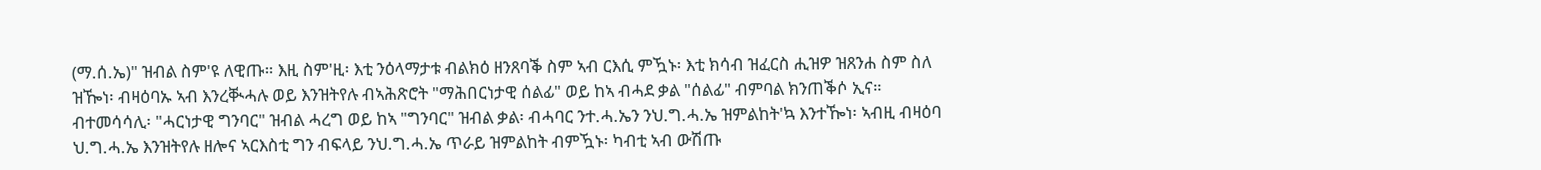(ማ.ሰ.ኤ)" ዝብል ስም'ዩ ለዊጡ። እዚ ስም'ዚ፡ እቲ ንዕላማታቱ ብልክዕ ዘንጸባቕ ስም ኣብ ርእሲ ምዃኑ፡ እቲ ክሳብ ዝፈርስ ሒዝዎ ዝጸንሐ ስም ስለ ዝዀነ፡ ብዛዕባኡ ኣብ እንረቚሓሉ ወይ እንዝትየሉ ብኣሕጽሮት "ማሕበርነታዊ ሰልፊ" ወይ ከኣ ብሓደ ቃል "ሰልፊ" ብምባል ክንጠቕሶ ኢና። ብተመሳሳሊ፡ "ሓርነታዊ ግንባር" ዝብል ሓረግ ወይ ከኣ "ግንባር" ዝብል ቃል፡ ብሓባር ንተ.ሓ.ኤን ንህ.ግ.ሓ.ኤ ዝምልከት'ኳ እንተዀነ፡ ኣብዚ ብዛዕባ ህ.ግ.ሓ.ኤ እንዝትየሉ ዘሎና ኣርእስቲ ግን ብፍላይ ንህ.ግ.ሓ.ኤ ጥራይ ዝምልከት ብምዃኑ፡ ካብቲ ኣብ ውሽጡ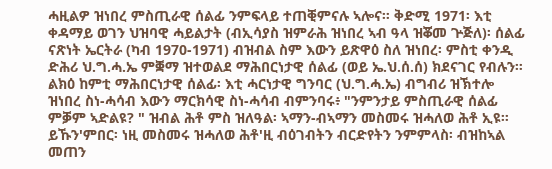ሓዚልዎ ዝነበረ ምስጢራዊ ሰልፊ ንምፍላይ ተጠቒምናሉ ኣሎና። ቅድሚ 1971፡ እቲ ቀዳማይ ወገን ህዝባዊ ሓይልታት (ብኢሳያስ ዝምራሕ ዝነበረ ኣብ ዓላ ዝቖመ ጕጅለ)፡ ሰልፊ ናጽነት ኤርትራ (ካብ 1970-1971) ብዝብል ስም እውን ይጽዋዕ ስለ ዝነበረ፡ ምስቲ ቀንዲ ድሕሪ ህ.ግ.ሓ.ኤ ምቛማ ዝተወልደ ማሕበርነታዊ ሰልፊ (ወይ ኤ.ህ.ሰ.ሰ) ክደናገር የብሉን።
ልክዕ ከምቲ ማሕበርነታዊ ሰልፊ፡ እቲ ሓርነታዊ ግንባር (ህ.ግ.ሓ.ኤ) ብግብሪ ዝኽተሎ ዝነበረ ስነ-ሓሳብ እውን ማርክሳዊ ስነ-ሓሳብ ብምንባሩ፥ "ንምንታይ ምስጢራዊ ሰልፊ ምቓም ኣድልዩ? " ዝብል ሕቶ ምስ ዝለዓል፡ ኣማን-ብኣማን መስመሩ ዝሓለወ ሕቶ ኢዩ። ይኹን'ምበር፡ ነዚ መስመሩ ዝሓለወ ሕቶ'ዚ ብዕገብትን ብርድየትን ንምምላስ፡ ብዝከኣል መጠን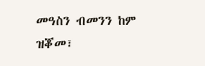መዓስን ብመንን ከም ዝቖመ፣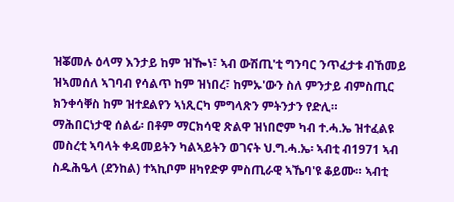ዝቖመሉ ዕላማ እንታይ ከም ዝዀነ፣ ኣብ ውሽጢ'ቲ ግንባር ንጥፈታቱ ብኸመይ ዝኣመሰለ ኣገባብ የሳልጥ ከም ዝነበረ፣ ከምኡ'ውን ስለ ምንታይ ብምስጢር ክንቀሳቐስ ከም ዝተደልየን ኣነጺርካ ምግላጽን ምትንታን የድሊ።
ማሕበርነታዊ ሰልፊ፡ በቶም ማርክሳዊ ጽልዋ ዝነበሮም ካብ ተ.ሓ.ኤ ዝተፈልዩ መስረቲ ኣባላት ቀዳመይትን ካልኣይትን ወገናት ህ.ግ.ሓ.ኤ፡ ኣብቲ ብ1971 ኣብ ስዱሕዔላ (ደንከል) ተኣኪቦም ዘካየድዎ ምስጢራዊ ኣኼባ'ዩ ቆይሙ። ኣብቲ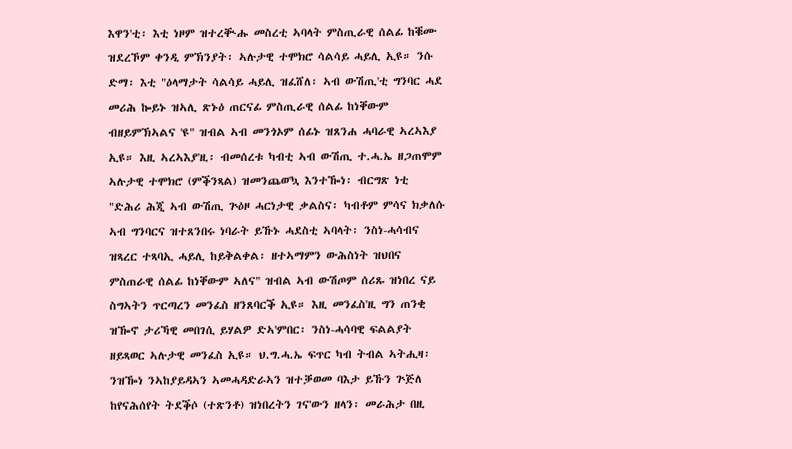እዋን'ቲ፡ እቲ ነዞም ዝተረቚሑ መስረቲ ኣባላት ምስጢራዊ ሰልፊ ከቑሙ ዝደረኾም ቀንዲ ምኽንያት፡ ኣሉታዊ ተሞክሮ ሳልሳይ ሓይሊ ኢዩ። ንሱ ድማ፡ እቲ "ዕላማታት ሳልሳይ ሓይሊ ዝፈሸለ፡ ኣብ ውሽጢ'ቲ ግንባር ሓደ መሪሕ ኰይኑ ዝኣሊ ጽኑዕ ጠርናፊ ምስጢራዊ ሰልፊ ከነቐውም ብዘይምኽኣልና 'ዩ" ዝብል ኣብ መንጎኦም ሰፊኑ ዝጸንሐ ሓባራዊ ኣረኣእያ ኢዩ። እዚ ኣረኣእያ'ዚ፡ ብመሰረቱ ካብቲ ኣብ ውሽጢ ተ.ሓ.ኤ ዘጋጠሞም ኣሉታዊ ተሞክሮ (ምቕንጻል) ዝመንጨወ'ኳ እንተዀነ፡ ብርግጽ ነቲ "ድሕሪ ሕጂ ኣብ ውሽጢ ጕዕዞ ሓርነታዊ ቃልስና፡ ካብቶም ምሳና ክቃለሱ ኣብ ግንባርና ዝተጸንበሩ ነባራት ይኹኑ ሓደስቲ ኣባላት፡ ንስነ-ሓሳብና ዝጻረር ተጻባኢ ሓይሊ ከይቅልቀል፡ ዘተኣማምን ውሕስነት ዝህበና ምስጠራዊ ሰልፊ ከነቐውም ኣለና" ዝብል ኣብ ውሽጦም ሰሪጹ ዝነበረ ናይ ስግኣትን ጥርጣረን መንፈስ ዘንጸባርቕ ኢዩ። እዚ መንፈስ'ዚ ግን ጠንቂ ዝዀኖ ታሪኻዊ መበገሲ ይሃልዎ ድኣ'ምበር፡ ንስነ-ሓሳባዊ ፍልልያት ዘይጻወር ኣሉታዊ መንፈስ ኢዩ። ህ.ግ.ሓ.ኤ ፍጥር ካብ ትብል ኣትሒዛ፡ ንዝዀነ ንኣከያይዳኣን ኣመሓዳድራኣን ዝተቓወመ ባእታ ይኹን ጕጅለ ከየናሕሰየት ትደቕሶ (ተጽንቶ) ዝነበረትን ገና'ውን ዘላን፡ መራሕታ በዚ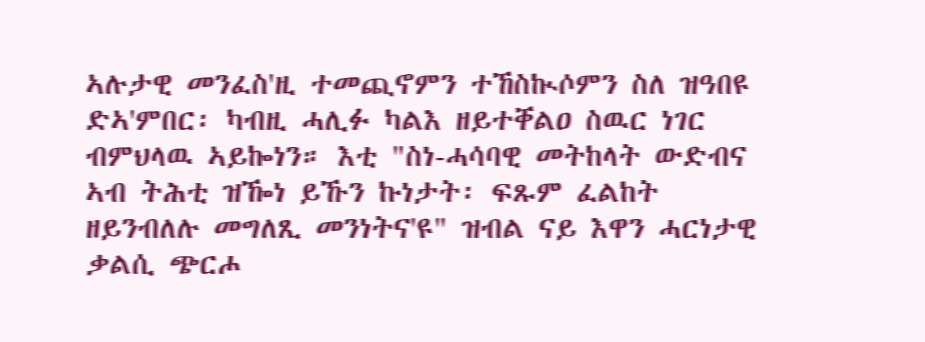ኣሉታዊ መንፈስ'ዚ ተመጪኖምን ተኸስኲሶምን ስለ ዝዓበዩ ድኣ'ምበር፡ ካብዚ ሓሊፉ ካልእ ዘይተቐልዐ ስዉር ነገር ብምህላዉ ኣይኰነን። እቲ "ስነ-ሓሳባዊ መትከላት ውድብና ኣብ ትሕቲ ዝዀነ ይኹን ኩነታት፡ ፍጹም ፈልከት ዘይንብለሉ መግለጺ መንነትና'ዩ" ዝብል ናይ እዋን ሓርነታዊ ቃልሲ ጭርሖ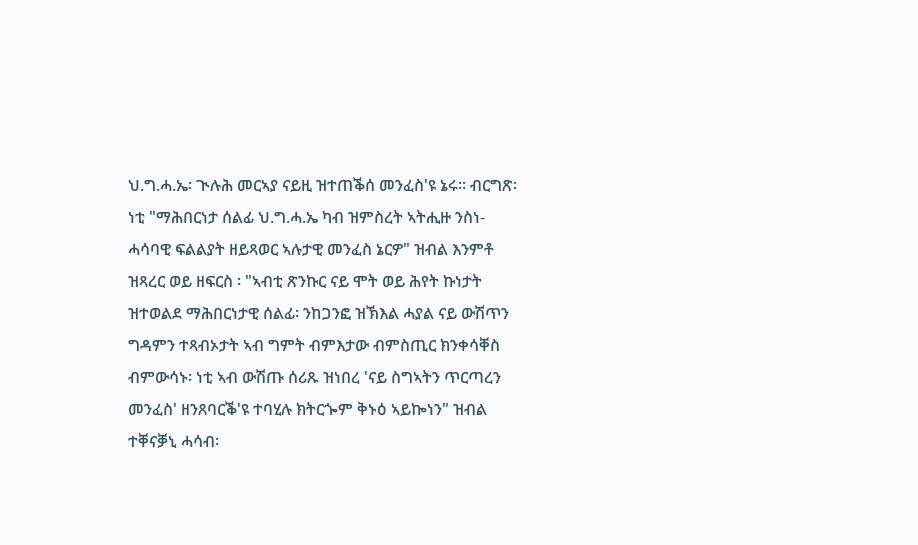ህ.ግ.ሓ.ኤ፡ ጒሉሕ መርኣያ ናይዚ ዝተጠቕሰ መንፈስ'ዩ ኔሩ። ብርግጽ፡ ነቲ "ማሕበርነታ ሰልፊ ህ.ግ.ሓ.ኤ ካብ ዝምስረት ኣትሒዙ ንስነ-ሓሳባዊ ፍልልያት ዘይጻወር ኣሉታዊ መንፈስ ኔርዎ" ዝብል እንምቶ ዝጻረር ወይ ዘፍርስ ፡ "ኣብቲ ጽንኩር ናይ ሞት ወይ ሕየት ኩነታት ዝተወልደ ማሕበርነታዊ ሰልፊ፡ ንከጋንፎ ዝኽእል ሓያል ናይ ውሽጥን ግዳምን ተጻብኦታት ኣብ ግምት ብምእታው ብምስጢር ክንቀሳቐስ ብምውሳኑ፡ ነቲ ኣብ ውሽጡ ሰሪጹ ዝነበረ 'ናይ ስግኣትን ጥርጣረን መንፈስ' ዘንጸባርቕ'ዩ ተባሂሉ ክትርጐም ቅኑዕ ኣይኰነን" ዝብል ተቐናቓኒ ሓሳብ፡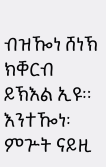ብዝዀነ ሸነኽ ክቐርብ ይኽእል ኢዩ። እንተዀነ፡ ምጕት ናይዚ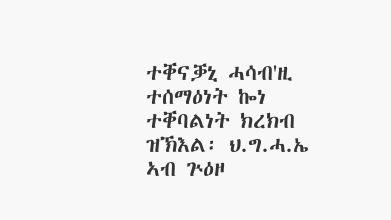ተቐናቓኒ ሓሳብ'ዚ ተሰማዕነት ኰነ ተቐባልነት ክረክብ ዝኽእል፡ ህ.ግ.ሓ.ኤ ኣብ ጕዕዞ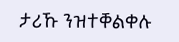ታሪኹ ንዝተቐልቀሉ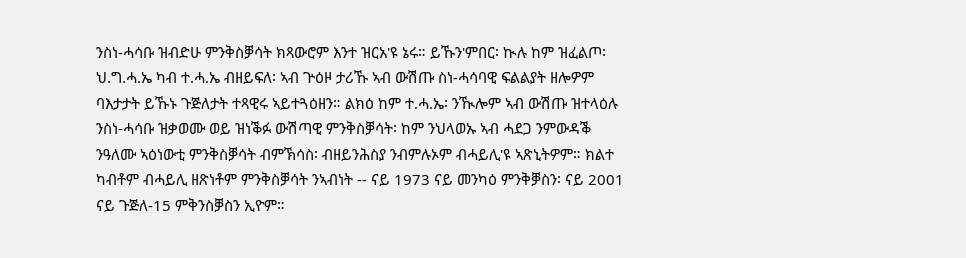ንስነ-ሓሳቡ ዝብድሁ ምንቅስቓሳት ክጻውሮም እንተ ዝርአ'ዩ ኔሩ። ይኹን'ምበር፡ ኲሉ ከም ዝፈልጦ፡ ህ.ግ.ሓ.ኤ ካብ ተ.ሓ.ኤ ብዘይፍለ፡ ኣብ ጕዕዞ ታሪኹ ኣብ ውሽጡ ስነ-ሓሳባዊ ፍልልያት ዘሎዎም ባእታታት ይኹኑ ጉጅለታት ተጻዊሩ ኣይተጓዕዘን። ልክዕ ከም ተ.ሓ.ኤ፡ ንዂሎም ኣብ ውሽጡ ዝተላዕሉ ንስነ-ሓሳቡ ዝቃወሙ ወይ ዝነቕፉ ውሽጣዊ ምንቅስቓሳት፡ ከም ንህላወኡ ኣብ ሓደጋ ንምውዳቕ ንዓለሙ ኣዕነውቲ ምንቅስቓሳት ብምኽሳስ፡ ብዘይንሕስያ ንብምሉኦም ብሓይሊ'ዩ ኣጽኒትዎም። ክልተ ካብቶም ብሓይሊ ዘጽነቶም ምንቅስቓሳት ንኣብነት -- ናይ 1973 ናይ መንካዕ ምንቅቓስን፡ ናይ 2001 ናይ ጉጅለ-15 ምቅንስቓስን ኢዮም።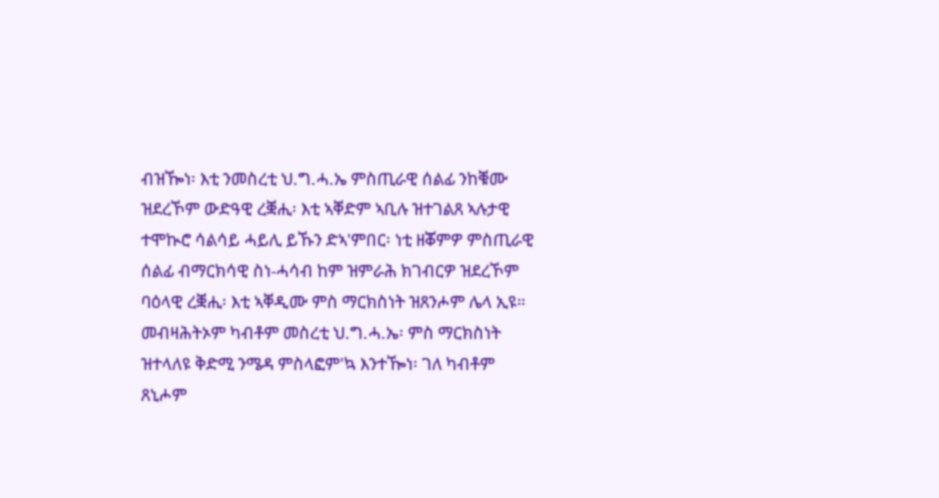ብዝዀነ፡ እቲ ንመስረቲ ህ.ግ.ሓ.ኤ ምስጢራዊ ሰልፊ ንከቑሙ ዝደረኾም ውድዓዊ ረቛሒ፡ እቲ ኣቐድም ኣቢሉ ዝተገልጸ ኣሉታዊ ተሞኲሮ ሳልሳይ ሓይሊ ይኹን ድኣ'ምበር፡ ነቲ ዘቖምዎ ምስጢራዊ ሰልፊ ብማርክሳዊ ስነ-ሓሳብ ከም ዝምራሕ ክገብርዎ ዝደረኾም ባዕላዊ ረቛሒ፡ እቲ ኣቐዲሙ ምስ ማርክስነት ዝጸንሖም ሌላ ኢዩ። መብዛሕትኦም ካብቶም መስረቲ ህ.ግ.ሓ.ኤ፡ ምስ ማርክስነት ዝተላለዩ ቅድሚ ንሜዳ ምስላፎም'ኳ እንተዀነ፡ ገለ ካብቶም ጸኒሖም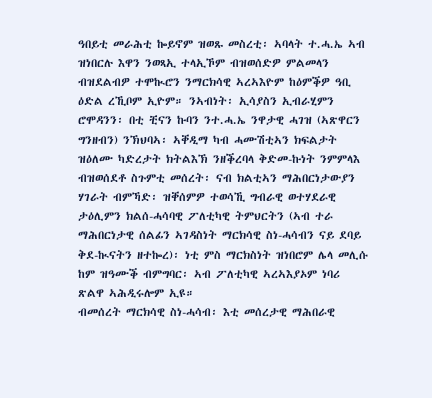ዓበይቲ መራሕቲ ኰይኖም ዝወጹ መስረቲ፡ ኣባላት ተ.ሓ.ኤ ኣብ ዝነበርሉ እዋን ንወጻኢ ተላኢኾም ብዝወሰድዎ ምልመላን ብዝደልብዎ ተሞኲሮን ንማርክሳዊ ኣረኣእዮም ከዕምቕዎ ዓቢ ዕድል ረኺቦም ኢዮም። ንኣብነት፡ ኢሳያስን ኢብራሂምን ሮሞዳንን፡ በቲ ቺናን ኩባን ንተ.ሓ.ኤ ንዋታዊ ሓገዝ (ኣጽዋርን ግንዘብን) ንኽህባኣ፡ ኣቐዲማ ካብ ሓሙሽቲኣን ክፍልታት ዝዕለሙ ካድረታት ክትልእኽ ንዘቕረባላ ቅድመ-ኩነት ንምምላእ ብዝወሰደቶ ስጉምቲ መሰረት፡ ናብ ክልቲኣን ማሕበርነታውያን ሃገራት ብምኻድ፡ ዝቐሰምዎ ተወሳኺ ግብራዊ ወተሃደራዊ ታዕሊምን ክልሰ-ሓሳባዊ ፖለቲካዊ ትምህርትን (ኣብ ተራ ማሕበርነታዊ ሰልፊን ኣገዳስነት ማርክሳዊ ስነ-ሓሳብን ናይ ደባይ ቅደ-ኲናትን ዘተኰረ)፡ ነቲ ምስ ማርክስነት ዝነበሮም ሌላ መሊሱ ከም ዝዓሙቕ ብምግባር፡ ኣብ ፖለቲካዊ ኣረኣእያኦም ነባሪ ጽልዋ ኣሕዲሩሎም ኢዩ።
ብመሰረት ማርክሳዊ ስነ-ሓሳብ፡ እቲ መሰረታዊ ማሕበራዊ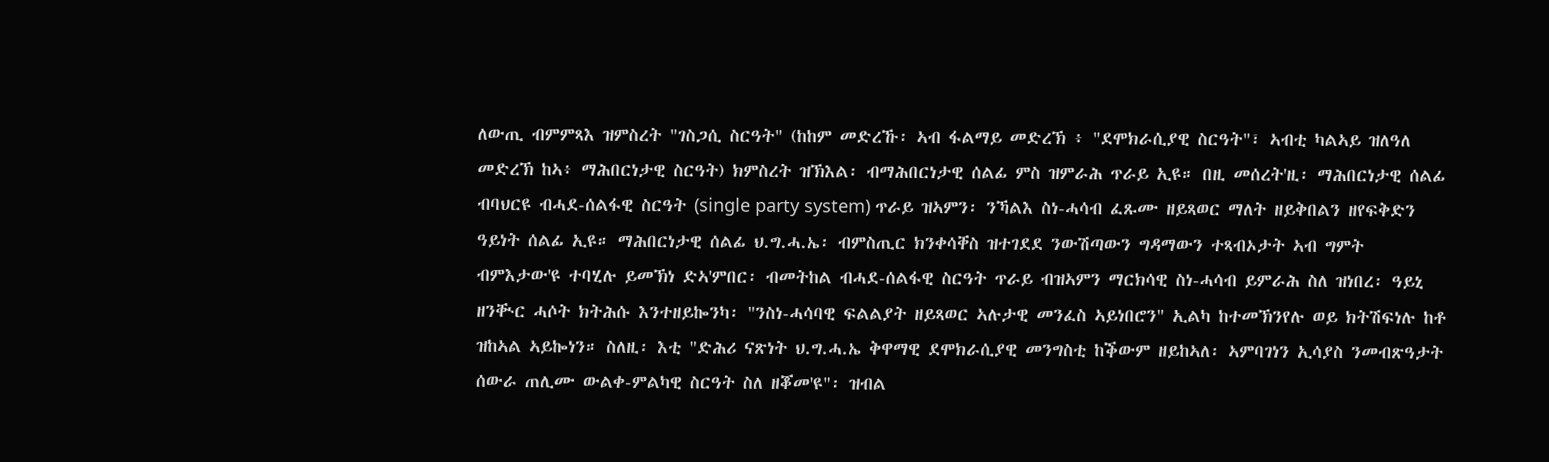ለውጢ ብምምጻእ ዝምስረት "ገስጋሲ ስርዓት" (ከከም መድረኹ፡ ኣብ ፋልማይ መድረኽ ፥ "ደሞክራሲያዊ ስርዓት"፣ ኣብቲ ካልኣይ ዝለዓለ መድረኽ ከኣ፥ ማሕበርነታዊ ስርዓት) ክምስረት ዝኽእል፡ ብማሕበርነታዊ ሰልፊ ምስ ዝምራሕ ጥራይ ኢዩ። በዚ መሰረት'ዚ፡ ማሕበርነታዊ ሰልፊ ብባህርዩ ብሓደ-ሰልፋዊ ስርዓት (single party system) ጥራይ ዝኣምን፡ ንኻልእ ስነ-ሓሳብ ፈጹሙ ዘይጻወር ማለት ዘይቅበልን ዘየፍቅድን ዓይነት ሰልፊ ኢዩ። ማሕበርነታዊ ሰልፊ ህ.ግ.ሓ.ኤ፡ ብምስጢር ክንቀሳቐስ ዝተገደደ ንውሽጣውን ግዳማውን ተጻብኦታት ኣብ ግምት ብምእታው'ዩ ተባሂሉ ይመኽነ ድኣ'ምበር፡ ብመትከል ብሓደ-ሰልፋዊ ስርዓት ጥራይ ብዝኣምን ማርክሳዊ ስነ-ሓሳብ ይምራሕ ስለ ዝነበረ፡ ዓይኒ ዘንቚር ሓሶት ክትሕሱ እንተዘይኰንካ፡ "ንስነ-ሓሳባዊ ፍልልያት ዘይጻወር ኣሉታዊ መንፈስ ኣይነበሮን" ኢልካ ከተመኽንየሉ ወይ ክትሽፍነሉ ከቶ ዝከኣል ኣይኰነን። ስለዚ፡ እቲ "ድሕሪ ናጽነት ህ.ግ.ሓ.ኤ ቅዋማዊ ደሞክራሲያዊ መንግስቲ ከቕውም ዘይከኣለ፡ ኣምባገነን ኢሳያስ ንመብጽዓታት ሰውራ ጠሊሙ ውልቀ-ምልካዊ ስርዓት ስለ ዘቖመ'ዩ"፡ ዝብል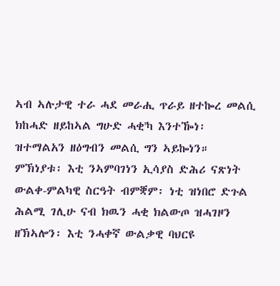ኣብ ኣሉታዊ ተራ ሓደ መራሒ ጥራይ ዘተኰረ መልሲ ክከሓድ ዘይከኣል ግሁድ ሓቂ'ካ እንተዀነ፡ ዝተማልአን ዘዕግብን መልሲ ግን ኣይኰነን። ምኽነያቱ፡ እቲ ንኣምባገነን ኢሳያስ ድሕሪ ናጽነት ውልቀ-ምልካዊ ስርዓት ብምቛም፡ ነቲ ዝነበሮ ድጉል ሕልሚ ገሊሁ ናብ ክዉን ሓቂ ክልውጦ ዝሓገዞን ዘኽኣሎን፡ እቲ ንሓቀኛ ውልቃዊ ባህርዩ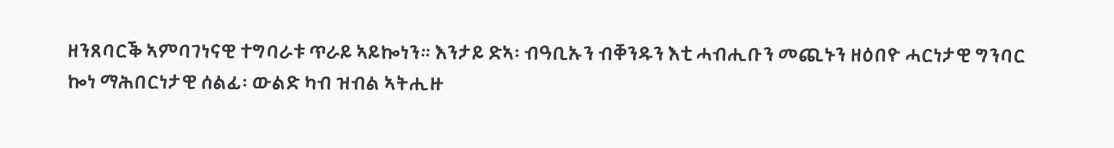ዘንጸባርቕ ኣምባገነናዊ ተግባራቱ ጥራይ ኣይኰነን። እንታይ ድኣ፡ ብዓቢኡን ብቐንዱን እቲ ሓብሒቡን መጪኑን ዘዕበዮ ሓርነታዊ ግንባር ኰነ ማሕበርነታዊ ሰልፊ፡ ውልድ ካብ ዝብል ኣትሒዙ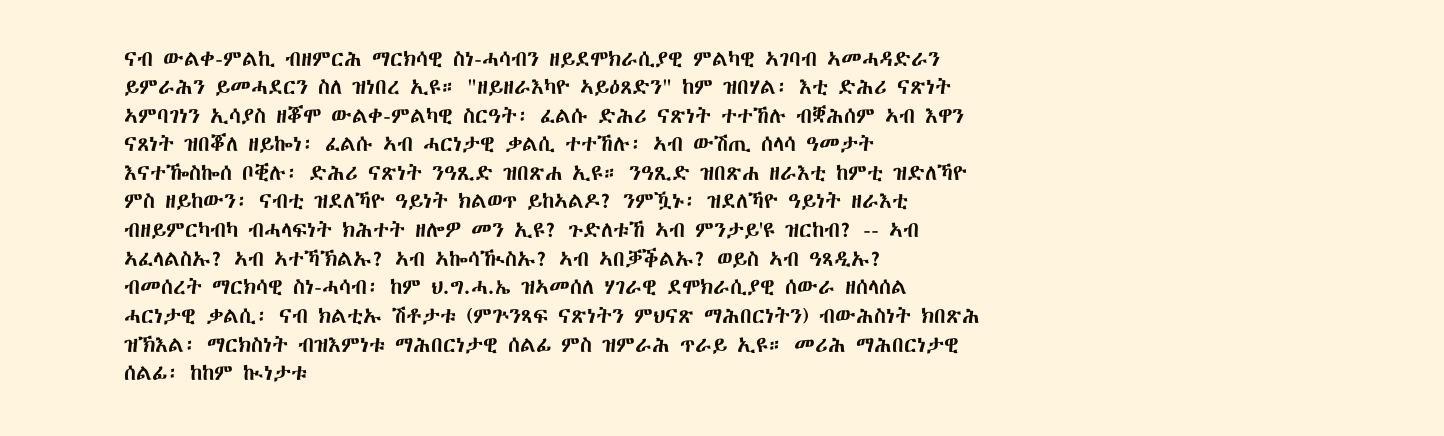ናብ ውልቀ-ምልኪ ብዘምርሕ ማርክሳዊ ስነ-ሓሳብን ዘይደሞክራሲያዊ ምልካዊ ኣገባብ ኣመሓዳድራን ይምራሕን ይመሓደርን ስለ ዝነበረ ኢዩ። "ዘይዘራእካዮ ኣይዕጸድን" ከም ዝበሃል፡ እቲ ድሕሪ ናጽነት ኣምባገነን ኢሳያስ ዘቖሞ ውልቀ-ምልካዊ ስርዓት፡ ፈልሱ ድሕሪ ናጽነት ተተኸሉ ብቛሕሰም ኣብ እዋን ናጸነት ዝበቖለ ዘይኰነ፡ ፈልሱ ኣብ ሓርነታዊ ቃልሲ ተተኸሉ፡ ኣብ ውሽጢ ሰላሳ ዓመታት እናተዀስኰሰ ቦቒሉ፡ ድሕሪ ናጽነት ንዓጺድ ዝበጽሐ ኢዩ። ንዓጺድ ዝበጽሐ ዘራእቲ ከምቲ ዝድለኻዮ ምስ ዘይከውን፡ ናብቲ ዝደለኻዮ ዓይነት ክልወጥ ይከኣልዶ? ንምዃኑ፡ ዝደለኻዮ ዓይነት ዘራእቲ ብዘይምርካብካ ብሓላፍነት ክሕተት ዘሎዎ መን ኢዩ? ጉድለቱኸ ኣብ ምንታይ'ዩ ዝርከብ? -- ኣብ ኣፈላልስኡ? ኣብ ኣተኻኽልኡ? ኣብ ኣኰሳዂስኡ? ኣብ ኣበቓቕልኡ? ወይስ ኣብ ዓጻዲኡ?
ብመሰረት ማርክሳዊ ስነ-ሓሳብ፡ ከም ህ.ግ.ሓ.ኤ ዝኣመሰለ ሃገራዊ ደሞክራሲያዊ ሰውራ ዘሰላሰል ሓርነታዊ ቃልሲ፡ ናብ ክልቲኡ ሽቶታቱ (ምጕንጻፍ ናጽነትን ምህናጽ ማሕበርነትን) ብውሕስነት ክበጽሕ ዝኽእል፡ ማርክስነት ብዝእምነቱ ማሕበርነታዊ ሰልፊ ምስ ዝምራሕ ጥራይ ኢዩ። መሪሕ ማሕበርነታዊ ሰልፊ፡ ከከም ኲነታቱ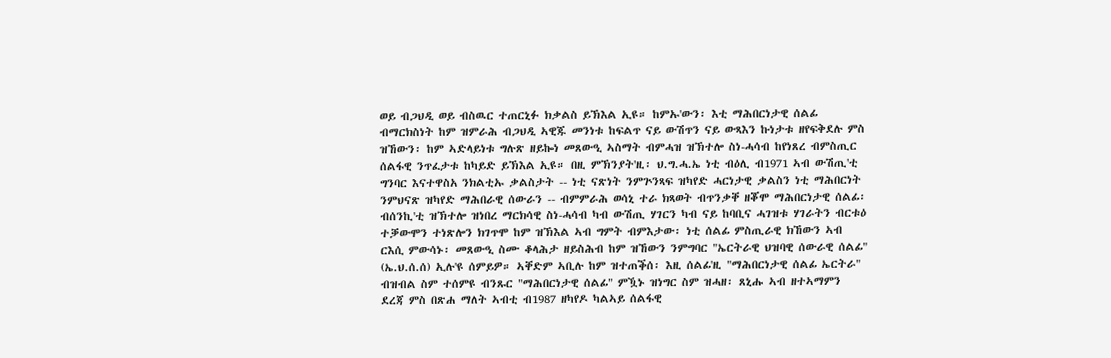ወይ ብጋህዲ ወይ ብስዉር ተጠርኒፉ ክቃልስ ይኽእል ኢዩ። ከምኡ'ውን፡ እቲ ማሕበርነታዊ ሰልፊ ብማርክስነት ከም ዝምራሕ ብጋህዲ ኣዊጁ መንነቱ ከፍልጥ ናይ ውሽጥን ናይ ውጻእን ኩነታቱ ዘየፍቅደሉ ምስ ዝኸውን፡ ከም ኣድላይነቱ ግሉጽ ዘይኰነ መጸውዒ ኣስማት ብምሓዝ ዝኽተሎ ስነ-ሓሳብ ከየነጸረ ብምስጢር ሰልፋዊ ንጥፈታቱ ከካይድ ይኽእል ኢዩ። በዚ ምኽንያት'ዚ፡ ህ.ግ.ሓ.ኤ ነቲ ብዕሊ ብ1971 ኣብ ውሽጢ'ቲ ግንባር እናተዋስአ ንክልቲኡ ቃልስታት -- ነቲ ናጽነት ንምጕንጻፍ ዝካየድ ሓርነታዊ ቃልስን ነቲ ማሕበርነት ንምህናጽ ዝካየድ ማሕበራዊ ሰውራን -- ብምምራሕ ወሳኒ ተራ ክጻወት ብጥንቃቐ ዘቖሞ ማሕበርነታዊ ሰልፊ፡ ብሰንኪ'ቲ ዝኽተሎ ዝነበረ ማርክሳዊ ስነ-ሓሳብ ካብ ውሽጢ ሃገርን ካብ ናይ ከባቢና ሓገዝቱ ሃገራትን ብርቱዕ ተቓውሞን ተነጽሎን ክገጥሞ ከም ዝኽእል ኣብ ግምት ብምእታው፡ ነቲ ሰልፊ ምስጢራዊ ክኸውን ኣብ ርእሲ ምውሳኑ፡ መጸውዒ ስሙ ቆላሕታ ዘይስሕብ ከም ዝኸውን ንምግባር "ኤርትራዊ ህዝባዊ ሰውራዊ ሰልፊ" (ኤ.ህ.ሰ.ሰ) ኢሉ'ዩ ሰምይዎ። ኣቐድም ኣቢሉ ከም ዝተጠቕሰ፡ እዚ ሰልፊ'ዚ "ማሕበርነታዊ ሰልፊ ኤርትራ" ብዝብል ስም ተሰምዩ ብንጹር "ማሕበርነታዊ ሰልፊ" ምዃኑ ዝነግር ስም ዝሓዘ፡ ጸኒሑ ኣብ ዘተኣማምን ደረጃ ምስ በጽሐ ማለት ኣብቲ ብ1987 ዘካየዶ ካልኣይ ሰልፋዊ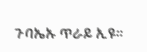ጉባኤኡ ጥራይ ኢዩ።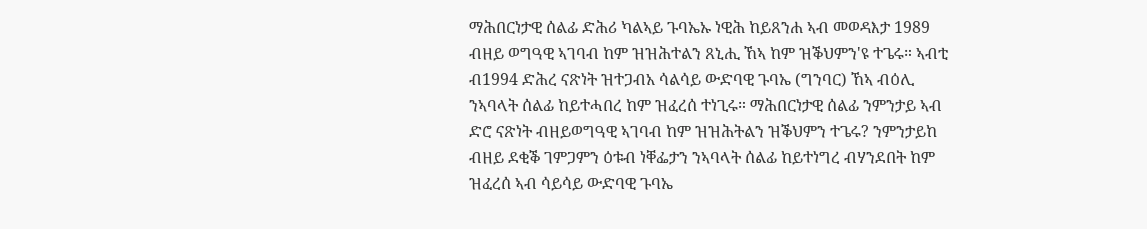ማሕበርነታዊ ሰልፊ ድሕሪ ካልኣይ ጉባኤኡ ነዊሕ ከይጸንሐ ኣብ መወዳእታ 1989 ብዘይ ወግዓዊ ኣገባብ ከም ዝዝሕተልን ጸኒሒ ኸኣ ከም ዝቕህምን'ዩ ተጌሩ። ኣብቲ ብ1994 ድሕረ ናጽነት ዝተጋብአ ሳልሳይ ውድባዊ ጉባኤ (ግንባር) ኸኣ ብዕሊ ንኣባላት ሰልፊ ከይተሓበረ ከም ዝፈረሰ ተነጊሩ። ማሕበርነታዊ ሰልፊ ንምንታይ ኣብ ድሮ ናጽነት ብዘይወግዓዊ ኣገባብ ከም ዝዝሕትልን ዝቕህምን ተጌሩ? ንምንታይከ ብዘይ ደቂቕ ገምጋምን ዕቱብ ነቐፌታን ንኣባላት ሰልፊ ከይተነግረ ብሃንደበት ከም ዝፈረሰ ኣብ ሳይሳይ ውድባዊ ጉባኤ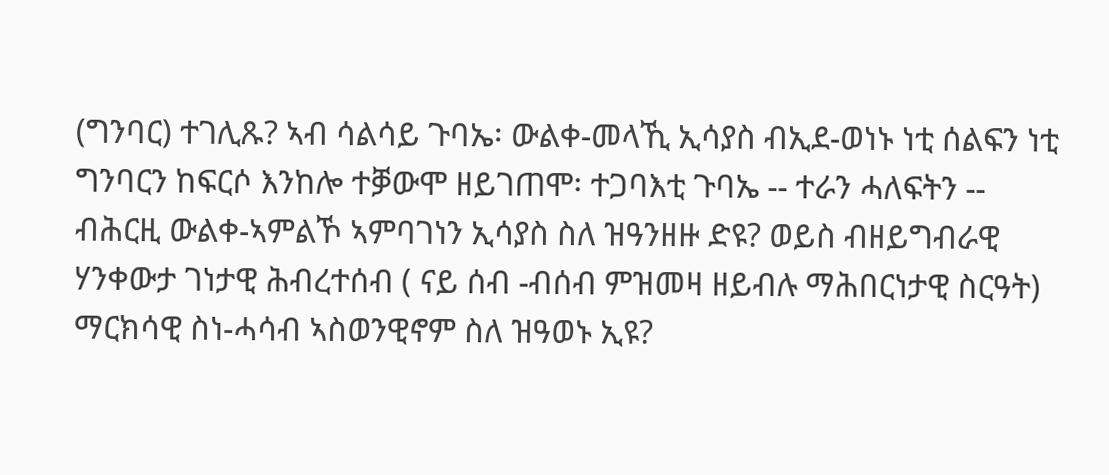(ግንባር) ተገሊጹ? ኣብ ሳልሳይ ጉባኤ፡ ውልቀ-መላኺ ኢሳያስ ብኢደ-ወነኑ ነቲ ሰልፍን ነቲ ግንባርን ከፍርሶ እንከሎ ተቓውሞ ዘይገጠሞ፡ ተጋባእቲ ጉባኤ -- ተራን ሓለፍትን -- ብሕርዚ ውልቀ-ኣምልኾ ኣምባገነን ኢሳያስ ስለ ዝዓንዘዙ ድዩ? ወይስ ብዘይግብራዊ ሃንቀውታ ገነታዊ ሕብረተሰብ ( ናይ ሰብ -ብሰብ ምዝመዛ ዘይብሉ ማሕበርነታዊ ስርዓት) ማርክሳዊ ስነ-ሓሳብ ኣስወንዊኖም ስለ ዝዓወኑ ኢዩ?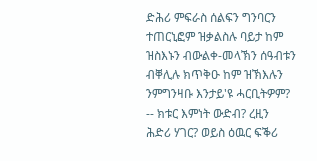ድሕሪ ምፍራስ ሰልፍን ግንባርን ተጠርኒፎም ዝቃልስሉ ባይታ ከም ዝስእኑን ብውልቀ-መላኽን ሰዓብቱን ብቐሊሉ ክጥቅዑ ከም ዝኽእሉን ንምግንዛቡ እንታይ'ዩ ሓርቢትዎም? -- ክቱር እምነት ውድብ? ረዚን ሕድሪ ሃገር? ወይስ ዕዉር ፍቕሪ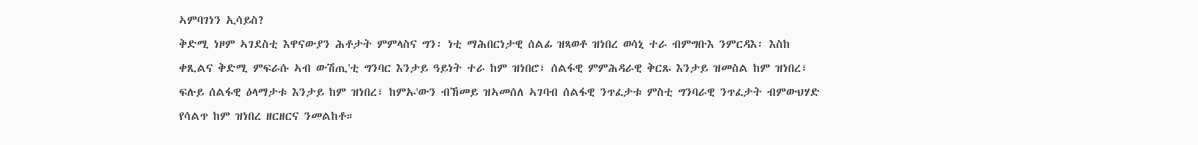ኣምባገነን ኢሳይስ?
ቅድሚ ነዞም ኣገደስቲ እዋናውያን ሕቶታት ምምላስና ግን፡ ነቲ ማሕበርነታዊ ሰልፊ ዝጻወቶ ዝነበረ ወሳኒ ተራ ብምግቡእ ንምርዳእ፡ እስከ ቀጺልና ቅድሚ ምፍራሱ ኣብ ውሽጢ'ቲ ግንባር እንታይ ዓይነት ተራ ከም ዝነበሮ፣ ሰልፋዊ ምምሕዳራዊ ቅርጹ እንታይ ዝመስል ከም ዝነበረ፣ ፍሉይ ሰልፋዊ ዕላማታቱ እንታይ ከም ዝነበረ፣ ከምኡ'ውን ብኸመይ ዝኣመሰለ ኣገባብ ሰልፋዊ ንጥፈታቱ ምስቲ ግንባራዊ ንጥፈታት ብምውህሃድ የሳልጥ ከም ዝነበረ ዘርዘርና ንመልከቶ።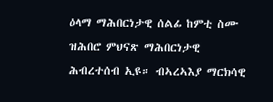ዕላማ ማሕበርነታዊ ሰልፊ ከምቲ ስሙ ዝሕበሮ ምህናጽ ማሕበርነታዊ ሕብረተሰብ ኢዩ። ብኣረኣእያ ማርክሳዊ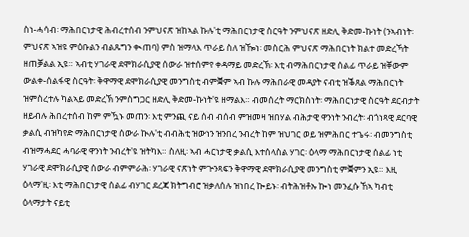ስነ-ሓሳብ፡ ማሕበርነታዊ ሕብረተሰብ ንምህናጽ ዝከኣል ኩሉ'ቲ ማሕበርነታዊ ስርዓት ንምህናጽ ዘድሊ ቅድመ-ኩነት (ንኣብነት፡ ምህናጽ ኣዝዩ ምዕቡልን ብልጹግን ቊጠባ) ምስ ዝማላእ ጥራይ ስለ ዝዀነ፡ መስርሕ ምህናጽ ማሕበርነት ክልተ መድረኻት ዘጠቓልል ኢዩ። ኣብቲ ሃገራዊ ደሞክራሲያዊ ሰውራ ዝተሰምየ ቀዳማይ መድረኽ፡ እቲ ብማሕበርነታዊ ሰልፊ ጥራይ ዝቐውም ውልቀ-ሰልፋዊ ስርዓት፡ ቅዋማዊ ደሞክራሲያዊ መንግስቲ ብምቛም ኣብ ኩሉ ማሕበራዊ መዳያት ናብቲ ዝቕጸል ማሕበርነት ዝምስረተሉ ካልኣይ መድረኽ ንምስግጋር ዘድሊ ቅድመ-ኩነት'ዩ ዘማልእ። ብመሰረት ማርክስነት፡ ማሕበርነታዊ ስርዓት ደርብታት ዘይብሉ ሕበረተሰብ ከም ምዃኑ መጠን፡ እቲ ምንጪ ናይ ሰብ ብሰብ ምዝመዛ ዝበሃል ብሕታዊ ዋንነት ንብረት፡ ብጎነጻዊ ደርባዊ ቃልሲ ብዝካየድ ማሕበርነታዊ ሰውራ ኲሉ'ቲ ብብሕቲ ዝውነን ዝንበረ ንብረት ከም ዝህገር ወይ ዝምሕበር ተጌሩ፡ ብመንግስቲ ብዝማሓደር ሓባራዊ ዋንነት ንብረት'ዩ ዝትካእ። ስለዚ፡ ኣብ ሓርነታዊ ቃልሲ እተሰላስል ሃገር፡ ዕላማ ማሕበርነታዊ ሰልፊ ነቲ ሃገራዊ ደሞክራሲያዊ ሰውራ ብምምራሕ፡ ሃገራዊ ናጽነት ምጕንጻፍን ቅዋማዊ ደሞክራሲያዊ መንግስቲ ምቛምን ኢዩ። እዚ ዕላማ'ዚ፡ እቲ ማሕበርነታዊ ሰልፊ ብሃገር ደረጃ ክትግብሮ ዝቃለሰሉ ዝነበረ ኰይኑ፡ ብትሕዝቶኡ ኰነ መንፈሱ ኸኣ ካብቲ ዕላማታት ናይቲ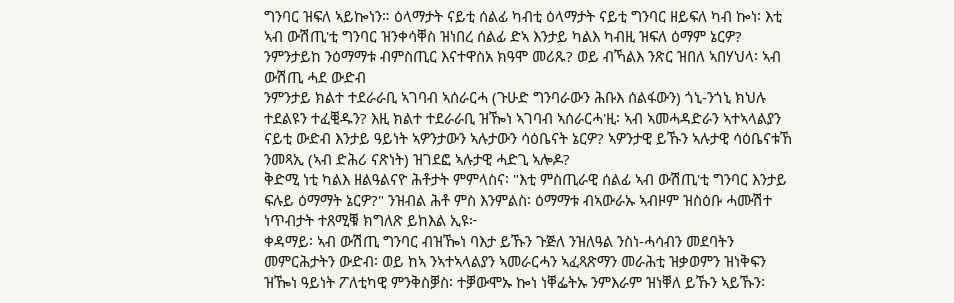ግንባር ዝፍለ ኣይኰነን። ዕላማታት ናይቲ ሰልፊ ካብቲ ዕላማታት ናይቲ ግንባር ዘይፍለ ካብ ኰነ፡ እቲ ኣብ ውሽጢ'ቲ ግንባር ዝንቀሳቐስ ዝነበረ ሰልፊ ድኣ እንታይ ካልእ ካብዚ ዝፍለ ዕማም ኔርዎ? ንምንታይከ ንዕማማቱ ብምስጢር እናተዋስአ ክዓሞ መሪጹ? ወይ ብኻልእ ንጽር ዝበለ ኣበሃህላ፡ ኣብ ውሽጢ ሓደ ውድብ
ንምንታይ ክልተ ተደራራቢ ኣገባብ ኣሰራርሓ (ጉሁድ ግንባራውን ሕቡእ ሰልፋውን) ጎኒ-ንጎኒ ክህሉ ተደልዩን ተፈቒዱን? እዚ ክልተ ተደራራቢ ዝዀነ ኣገባብ ኣሰራርሓ'ዚ፡ ኣብ ኣመሓዳድራን ኣተኣላልያን ናይቲ ውድብ እንታይ ዓይነት ኣዎንታውን ኣሉታውን ሳዕቤናት ኔርዎ? ኣዎንታዊ ይኹን ኣሉታዊ ሳዕቤናቱኸ ንመጻኢ (ኣብ ድሕሪ ናጽነት) ዝገደፎ ኣሉታዊ ሓድጊ ኣሎዶ?
ቅድሚ ነቲ ካልእ ዘልዓልናዮ ሕቶታት ምምላስና፡ "እቲ ምስጢራዊ ሰልፊ ኣብ ውሽጢ'ቲ ግንባር እንታይ ፍሉይ ዕማማት ኔርዎ?" ንዝብል ሕቶ ምስ እንምልስ፡ ዕማማቱ ብኣውራኡ ኣብዞም ዝስዕቡ ሓሙሽተ ነጥብታት ተጸሚቑ ክግለጽ ይከእል ኢዩ፦
ቀዳማይ፡ ኣብ ውሽጢ ግንባር ብዝዀነ ባእታ ይኹን ጉጅለ ንዝለዓል ንስነ-ሓሳብን መደባትን መምርሕታትን ውድብ፡ ወይ ከኣ ንኣተኣላልያን ኣመራርሓን ኣፈጻጽማን መራሕቲ ዝቃወምን ዝነቅፍን ዝዀነ ዓይነት ፖለቲካዊ ምንቅስቓስ፡ ተቓውሞኡ ኰነ ነቐፌትኡ ንምእራም ዝነቐለ ይኹን ኣይኹን፡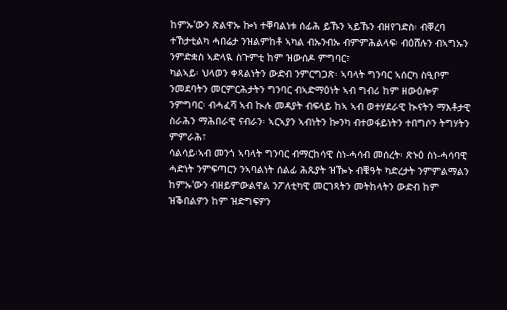ከምኡ'ውን ጽልዋኡ ኰነ ተቐባልነቱ ሰፊሕ ይኹን ኣይኹን ብዘየገድስ፡ ብቐረባ ተኸታቲልካ ሓበሬታ ንዝልምከቶ ኣካል ብኡንብኡ ብምምሕልላፍ፡ ብዕሸሉን ብኣግኡን ንምድቋስ ኣድላዪ ስጉምቲ ከም ዝውሰዶ ምግባር፣
ካልኣይ፡ ህላወን ቀጻልነትን ውድብ ንምርግጋጽ፡ ኣባላት ግንባር ኣሰርካ ስዒቦም ንመደባትን መርምርሕታትን ግንባር ብኣድማዕነት ኣብ ግብሪ ከም ዘውዕሎዎ ንምግባር፡ ብሓፈሻ ኣብ ኲሉ መዳያት ብፍላይ ከኣ ኣብ ወተሃደራዊ ኲናትን ማእቶታዊ ስራሕን ማሕበራዊ ናብራን፡ ኣርኣያን ኣብነትን ኰንካ ብተወፋይነትን ተበግሶን ትግሃትን ምምራሕ፣
ሳልሳይ፡ኣብ መንጎ ኣባላት ግንባር ብማርከሳዊ ስነ-ሓሳብ መሰረት፡ ጽኑዕ ስነ-ሓሳባዊ ሓድነት ንምፍጣርን ንኣባልነት ሰልፊ ሕጹያት ዝዀኑ ብቑዓት ካድረታት ንምምልማልን ከምኡ'ውን ብዘይምውልዋል ንፖለቲካዊ መርገጻትን መትከላትን ውድብ ከም ዝቕበልዎን ከም ዝድግፍዎን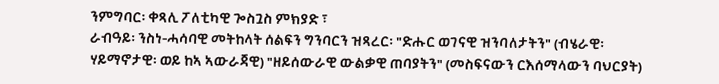ንምግባር፡ ቀጻሊ ፖለቲካዊ ጐስጓስ ምክያድ ፣
ራብዓይ፡ ንስነ-ሓሳባዊ መትከላት ሰልፍን ግንባርን ዝጻረር፡ "ድሑር ወገናዊ ዝንባለታትን" (ብሄራዊ፡ ሃይማኖታዊ፡ ወይ ከኣ ኣውራጃዊ) "ዘይሰውራዊ ውልቃዊ ጠባያትን" (መስፍናውን ርእሰማላውን ባህርያት)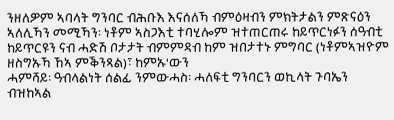ንዘለዎም ኣባላት ግንባር ብሕቡእ እናሰለኻ ብምዕዛብን ምክትታልን ምጽናዕን ኣለሊኻን መሚኻን፡ ነቶም ኣስጋእቲ ተባሂሎም ዝተጠርጠሩ ከይጥርነፉን ሰዓብቲ ከይጥርዩን ናብ ሓድሽ ቦታታት ብምምዳብ ከም ዝበታተኑ ምግባር (ነቶምኣዝዮም ዘስግኡኻ ኸኣ ምቕንጻል)፣ ከምኡ'ውን
ሓምሻይ፡ ዓብላልነት ሰልፊ ንምውሓስ፡ ሓለፍቲ ግንባርን ወኪላት ጉባኤን ብዝከኣል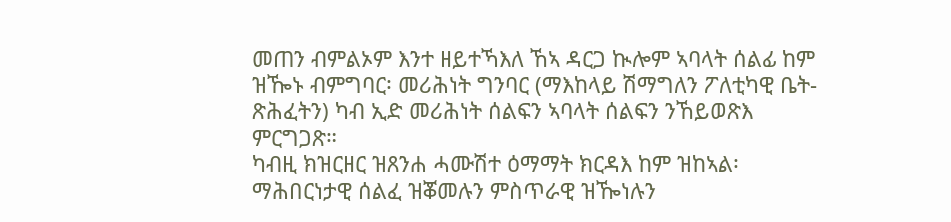መጠን ብምልኦም እንተ ዘይተኻእለ ኸኣ ዳርጋ ኲሎም ኣባላት ሰልፊ ከም ዝዀኑ ብምግባር፡ መሪሕነት ግንባር (ማእከላይ ሽማግለን ፖለቲካዊ ቤት-ጽሕፈትን) ካብ ኢድ መሪሕነት ሰልፍን ኣባላት ሰልፍን ንኸይወጽእ ምርግጋጽ።
ካብዚ ክዝርዘር ዝጸንሐ ሓሙሽተ ዕማማት ክርዳእ ከም ዝከኣል፡ ማሕበርነታዊ ሰልፈ ዝቖመሉን ምስጥራዊ ዝዀነሉን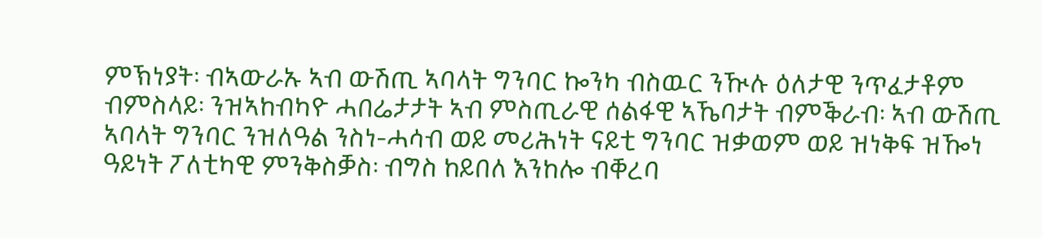ምኽነያት፡ ብኣውራኡ ኣብ ውሽጢ ኣባላት ግንባር ኰንካ ብስዉር ንዂሉ ዕለታዊ ንጥፈታቶም ብምስላይ፡ ንዝኣከብካዮ ሓበሬታታት ኣብ ምስጢራዊ ሰልፋዊ ኣኼባታት ብምቕራብ፡ ኣብ ውሽጢ ኣባላት ግንባር ንዝለዓል ንስነ-ሓሳብ ወይ መሪሕነት ናይቲ ግንባር ዝቃወም ወይ ዝነቅፍ ዝዀነ ዓይነት ፖለቲካዊ ምንቅስቓስ፡ ብግስ ከይበለ እንከሎ ብቐረባ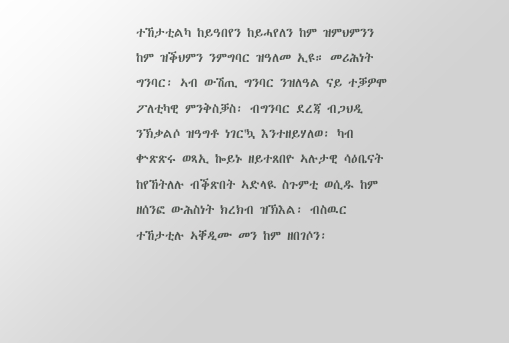ተኸታቲልካ ከይዓበየን ከይሓየለን ከም ዝምህምንን ከም ዝቕህምን ንምግባር ዝዓለመ ኢዩ። መሪሕነት ግንባር፡ ኣብ ውሽጢ ግንባር ንዝለዓል ናይ ተቓዎሞ ፖለቲካዊ ምንቅስቓስ፡ ብግንባር ደረጃ ብጋህዲ ንኽቃልሶ ዝዓግቶ ነገር'ኳ እንተዘይሃለወ፡ ካብ ቍጽጽሩ ወጻኢ ኰይኑ ዘይተጸበዮ ኣሉታዊ ሳዕቤናት ከየኸትለሉ ብቕጽበት ኣድላዪ ስጉምቲ ወሲዱ ከም ዘሰንፎ ውሕስነት ክረክብ ዝኽእል፡ ብስዉር ተኸታቲሉ ኣቐዲሙ መን ከም ዘበገሶን፡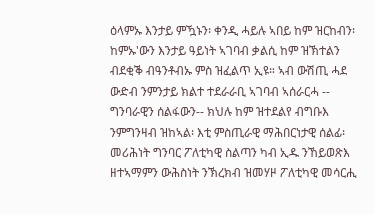ዕላምኡ እንታይ ምዃኑን፡ ቀንዲ ሓይሉ ኣበይ ከም ዝርከብን፡ ከምኡ'ውን እንታይ ዓይነት ኣገባብ ቃልሲ ከም ዝኽተልን ብደቂቕ ብዓንቶብኡ ምስ ዝፈልጥ ኢዩ። ኣብ ውሽጢ ሓደ ውድብ ንምንታይ ክልተ ተደራራቢ ኣገባብ ኣሰራርሓ -- ግንባራዊን ሰልፋውን-- ክህሉ ከም ዝተደልየ ብግቡእ ንምግንዛብ ዝከኣል፡ እቲ ምስጢራዊ ማሕበርነታዊ ሰልፊ፡ መሪሕነት ግንባር ፖለቲካዊ ስልጣን ካብ ኢዱ ንኸይወጽእ ዘተኣማምን ውሕስነት ንኽረክብ ዝመሃዞ ፖለቲካዊ መሳርሒ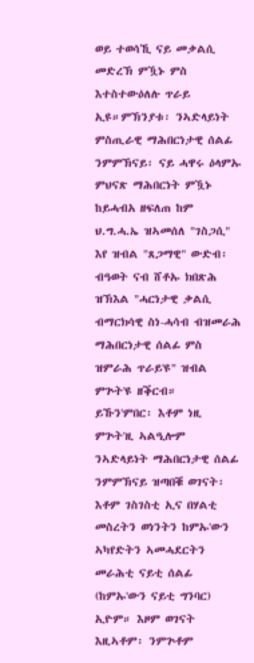ወይ ተወሳኺ ናይ መቃልሲ መድረኽ ምዃኑ ምስ እተስተውዕለሉ ጥራይ ኢዩ።ምኽንያቱ፡ ንኣድላይነት ምስጢራዊ ማሕበርነታዊ ሰልፊ ንምምኽናይ፡ ናይ ሓዋሩ ዕላምኡ ምህናጽ ማሕበርነት ምዃኑ ከይሓብአ ዘፍለጠ ከም ህ.ግ.ሓ.ኤ ዝኣመሰለ "ገስጋሲ" እየ ዝብል "ጸጋማዊ" ውድብ፡ ብዓወት ናብ ሸቶኡ ክበጽሕ ዝኽእል "ሓርነታዊ ቃልሲ ብማርክሳዊ ስነ-ሓሳብ ብዝመራሕ ማሕበርነታዊ ሰልፊ ምስ ዝምራሕ ጥራይ'ዩ" ዝብል ምጕት'ዩ ዘቕርብ።
ይኹን'ምበር፡ እቶም ነዚ ምጕት'ዚ ኣልዒሎም ንኣድላይነት ማሕበርነታዊ ሰልፊ ንምምኽናይ ዝጣበቑ ወገናት፡ እቶም ገስገስቲ ኢና በሃልቲ መስረትን ወነንትን ከምኡ'ውን ኣካየድትን ኣመሓደርትን መራሕቲ ናይቲ ሰልፊ (ከምኡ'ውን ናይቲ ግንባር) ኢዮም። እዞም ወገናት እዚኣቶም፡ ንምጕቶም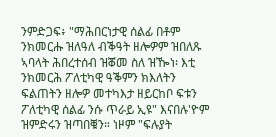ንምድጋፍ፥ "ማሕበርነታዊ ሰልፊ በቶም ንክመርሑ ዝለዓለ ብቕዓት ዘሎዎም ዝበለጹ ኣባላት ሕበረተሰብ ዝቖመ ስለ ዝዀነ፡ እቲ ንክመርሕ ፖለቲካዊ ዓቕምን ክእለትን ፍልጠትን ዘሎዎ መተካእታ ዘይርከቦ ፍቱን ፖለቲካዊ ሰልፊ ንሱ ጥራይ ኢዩ" እናበሉ'ዮም ዝምድሩን ዝጣበቑን። ነዞም "ፍሉያት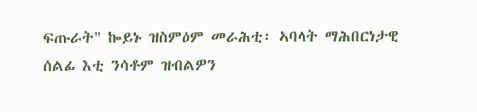ፍጡራት" ኰይኑ ዝስምዕም መራሕቲ፡ ኣባላት ማሕበርነታዊ ሰልፊ እቲ ንሳቶም ዝብልዎን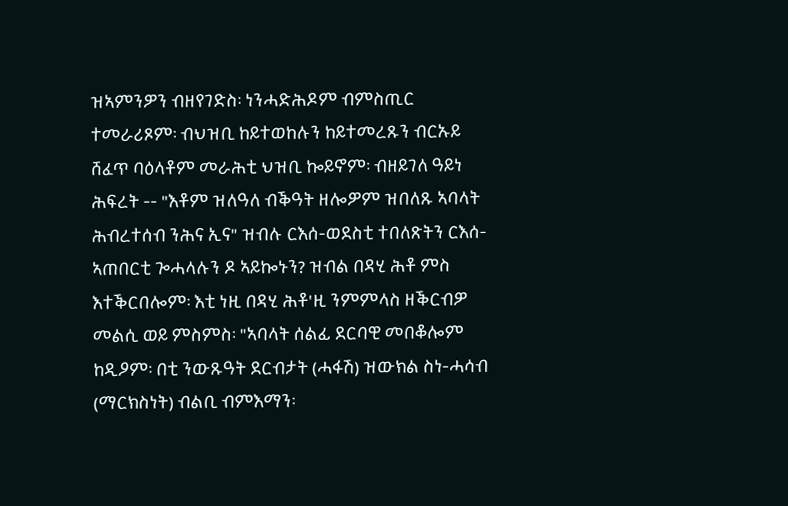ዝኣምንዎን ብዘየገድስ፡ ነንሓድሕዶም ብምስጢር ተመራሪጾም፡ ብህዝቢ ከይተወከሉን ከይተመረጹን ብርኡይ ሸፈጥ ባዕላቶም መራሕቲ ህዝቢ ኰይኖም፡ ብዘይገለ ዓይነ ሕፍረት -- "እቶም ዝለዓለ ብቕዓት ዘሎዎም ዝበለጹ ኣባላት ሕብረተሰብ ንሕና ኢና" ዝብሉ ርእሰ-ወደስቲ ተበለጽትን ርእሰ-ኣጠበርቲ ጐሓላሉን ዶ ኣይኰኑን? ዝብል በዳሂ ሕቶ ምስ እተቕርበሎም፡ እቲ ነዚ በዳሂ ሕቶ'ዚ ንምምላስ ዘቕርብዎ መልሲ ወይ ምስምስ፡ "ኣባላት ሰልፊ ደርባዊ መበቆሎም ከዲዖም፡ በቲ ንውጹዓት ደርብታት (ሓፋሽ) ዝውክል ስነ-ሓሳብ (ማርክስነት) ብልቢ ብምእማን፡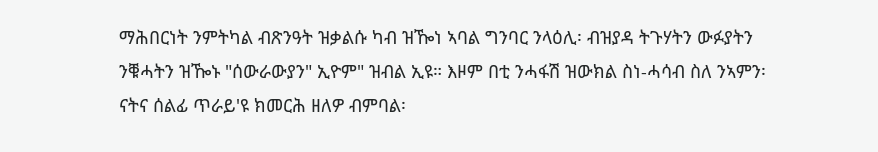ማሕበርነት ንምትካል ብጽንዓት ዝቃልሱ ካብ ዝዀነ ኣባል ግንባር ንላዕሊ፡ ብዝያዳ ትጉሃትን ውፉያትን ንቑሓትን ዝዀኑ "ሰውራውያን" ኢዮም" ዝብል ኢዩ። እዞም በቲ ንሓፋሽ ዝውክል ስነ-ሓሳብ ስለ ንኣምን፡ ናትና ሰልፊ ጥራይ'ዩ ክመርሕ ዘለዎ ብምባል፡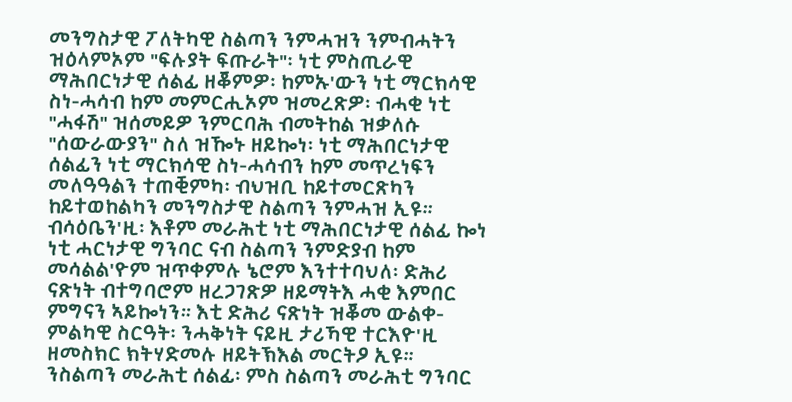መንግስታዊ ፖለትካዊ ስልጣን ንምሓዝን ንምብሓትን ዝዕላምኦም "ፍሉያት ፍጡራት"፡ ነቲ ምስጢራዊ ማሕበርነታዊ ሰልፊ ዘቖምዎ፡ ከምኡ'ውን ነቲ ማርክሳዊ ስነ-ሓሳብ ከም መምርሒኦም ዝመረጽዎ፡ ብሓቂ ነቲ "ሓፋሽ" ዝሰመይዎ ንምርባሕ ብመትከል ዝቃለሱ "ሰውራውያን" ስለ ዝዀኑ ዘይኰነ፡ ነቲ ማሕበርነታዊ ሰልፊን ነቲ ማርክሳዊ ስነ-ሓሳብን ከም መጥረነፍን መለዓዓልን ተጠቒምካ፡ ብህዝቢ ከይተመርጽካን ከይተወከልካን መንግስታዊ ስልጣን ንምሓዝ ኢዩ። ብሳዕቤን'ዚ፡ እቶም መራሕቲ ነቲ ማሕበርነታዊ ሰልፊ ኰነ ነቲ ሓርነታዊ ግንባር ናብ ስልጣን ንምድያብ ከም መሳልል'ዮም ዝጥቀምሉ ኔሮም እንተተባህለ፡ ድሕሪ ናጽነት ብተግባሮም ዘረጋገጽዎ ዘይማትእ ሓቂ እምበር ምግናን ኣይኰነን። እቲ ድሕሪ ናጽነት ዝቖመ ውልቀ-ምልካዊ ስርዓት፡ ንሓቅነት ናይዚ ታሪኻዊ ተርእዮ'ዚ ዘመስክር ክትሃድመሉ ዘይትኽእል መርትዖ ኢዩ።
ንስልጣን መራሕቲ ሰልፊ፡ ምስ ስልጣን መራሕቲ ግንባር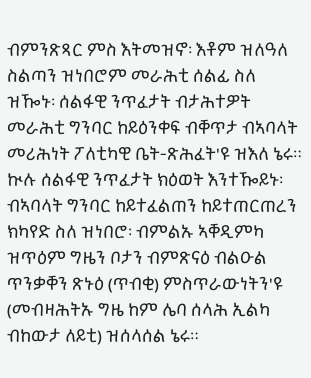ብምንጽጻር ምስ እትመዝኖ፡ እቶም ዝለዓለ ስልጣን ዝነበሮም መራሕቲ ሰልፊ ስለ ዝዀኑ፡ ሰልፋዊ ንጥፈታት ብታሕተዎት መራሕቲ ግንባር ከይዕንቀፍ ብቐጥታ ብኣባላት መሪሕነት ፖለቲካዊ ቤት-ጽሕፈት'ዩ ዝእለ ኔሩ። ኲሉ ሰልፋዊ ንጥፈታት ክዕወት እንተዀይኑ፡ ብኣባላት ግንባር ከይተፈልጠን ከይተጠርጠረን ክካየድ ስለ ዝነበሮ፡ ብምልኡ ኣቐዲምካ ዝጥዕም ግዜን ቦታን ብምጽናዕ ብልዑል ጥንቃቐን ጽኑዕ (ጥብቂ) ምስጥራውነትን'ዩ (መብዛሕትኡ ግዜ ከም ሌባ ሰላሕ ኢልካ ብከውታ ለይቲ) ዝሰላሰል ኔሩ።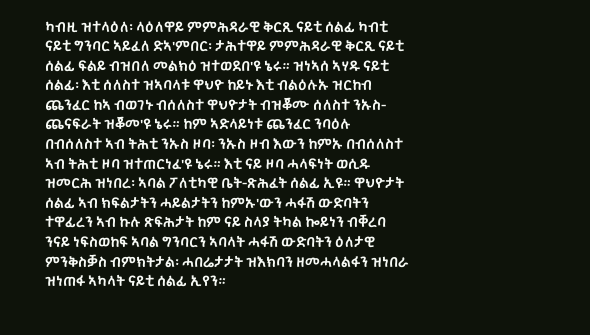ካብዚ ዝተላዕለ፡ ላዕለዋይ ምምሕዳራዊ ቅርጺ ናይቲ ሰልፊ ካብቲ ናይቲ ግንባር ኣይፈለ ድኣ'ምበር፡ ታሕተዋይ ምምሕዳራዊ ቅርጺ ናይቲ ሰልፊ ፍልይ ብዝበለ መልክዕ ዝተወደበ'ዩ ኔሩ። ዝነኣሰ ኣሃዱ ናይቲ ሰልፊ፡ እቲ ሰለስተ ዝኣባላቱ ዋህዮ ከይኑ እቲ ብልዕሉኡ ዝርከብ ጨንፈር ከኣ ብወገኑ ብሰለስተ ዋህዮታት ብዝቖሙ ሰለስተ ንኡስ- ጨናፍራት ዝቖመ'ዩ ኔሩ። ከም ኣድላይነቱ ጨንፈር ንባዕሉ በብሰለስተ ኣብ ትሕቲ ንኡስ ዞባ፡ ንኡስ ዞብ እውን ከምኡ በብሰለስተ ኣብ ትሕቲ ዞባ ዝተጠርነፈ'ዩ ኔሩ። እቲ ናይ ዞባ ሓላፍነት ወሲዱ ዝመርሕ ዝነበረ፡ ኣባል ፖለቲካዊ ቤት-ጽሕፈት ሰልፊ ኢዩ። ዋህዮታት ሰልፊ ኣብ ክፍልታትን ሓይልታትን ከምኡ'ውን ሓፋሽ ውድባትን ተዋፊረን ኣብ ኩሉ ጽፍሕታት ከም ናይ ስላያ ትካል ኰይነን ብቐረባ ንናይ ነፍስወከፍ ኣባል ግንባርን ኣባላት ሓፋሽ ውድባትን ዕለታዊ ምንቅስቓስ ብምክትታል፡ ሓበሬታታት ዝእክባን ዘመሓላልፋን ዝነበራ ዝነጠፋ ኣካላት ናይቲ ሰልፊ ኢየን።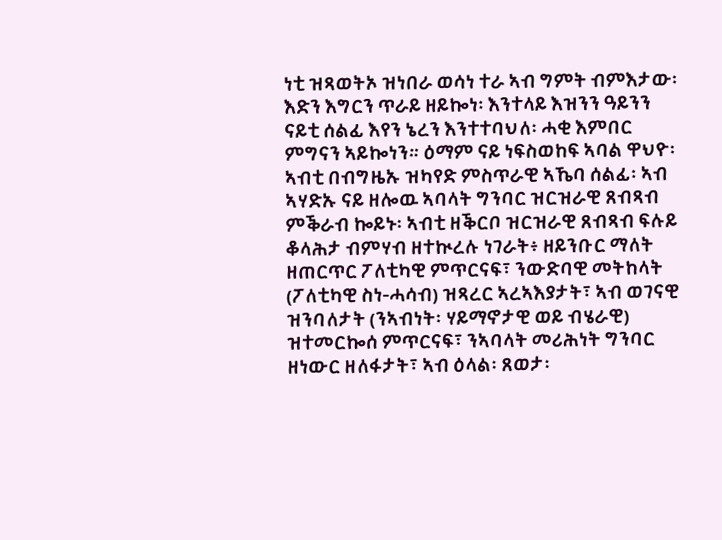ነቲ ዝጻወትኦ ዝነበራ ወሳነ ተራ ኣብ ግምት ብምእታው፡ እድን እግርን ጥራይ ዘይኰነ፡ እንተላይ እዝንን ዓይንን ናይቲ ሰልፊ እየን ኔረን እንተተባህለ፡ ሓቂ እምበር ምግናን ኣይኰነን። ዕማም ናይ ነፍስወከፍ ኣባል ዋህዮ፡ ኣብቲ በብግዜኡ ዝካየድ ምስጥራዊ ኣኼባ ሰልፊ፡ ኣብ ኣሃድኡ ናይ ዘሎዉ ኣባላት ግንባር ዝርዝራዊ ጸብጻብ ምቕራብ ኰይኑ፡ ኣብቲ ዘቕርቦ ዝርዝራዊ ጸብጻብ ፍሉይ ቆላሕታ ብምሃብ ዘተኲረሉ ነገራት፥ ዘይንቡር ማለት ዘጠርጥር ፖለቲካዊ ምጥርናፍ፣ ንውድባዊ መትከላት (ፖለቲካዊ ስነ-ሓሳብ) ዝጻረር ኣረኣእያታት፣ ኣብ ወገናዊ ዝንባለታት (ንኣብነት፡ ሃይማኖታዊ ወይ ብሄራዊ) ዝተመርኰሰ ምጥርናፍ፣ ንኣባላት መሪሕነት ግንባር ዘነውር ዘለፋታት፣ ኣብ ዕላል፡ ጸወታ፡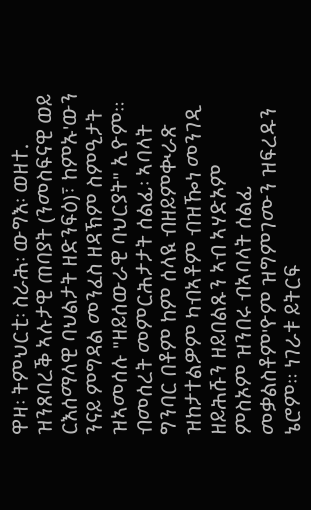ዋዛ፡ ትምህርቲ፡ ስራሕ፡ ውግእ፡ ወዘተ. ዝንጸባረቕ ኣሉታዊ ጠባያት (ንመስፍናዊ ወይ ርእሰማላዊ ባህልታት ዘድንፍዕ)፣ ከምኡ'ውን ንናይ ምግዳል መንፈስ ዘዳኽም ስምዒታት ዝኣመሰሉ "ዘይሰውራዊ ባህርያት" ኢዮም።
ብመሰረት መምርሕታታት ሰልፊ፡ ኣባላት ግንባር በቶም ከም ሰላዪ ብዘይምቊራጽ ዝከታተልዎም ካብኣቶም ብዝዀነ መንገዲ ዘይሕሹን ዘይበልጹን ኣብ ኣሃድኦም ምስኦም ዝንበሩ ብኣባላት ሰልፊ መቃልስቶም'ዮም ዝግምገሙን ዝፍረዱን ኔሮም። ነገራቱ ይትርፍ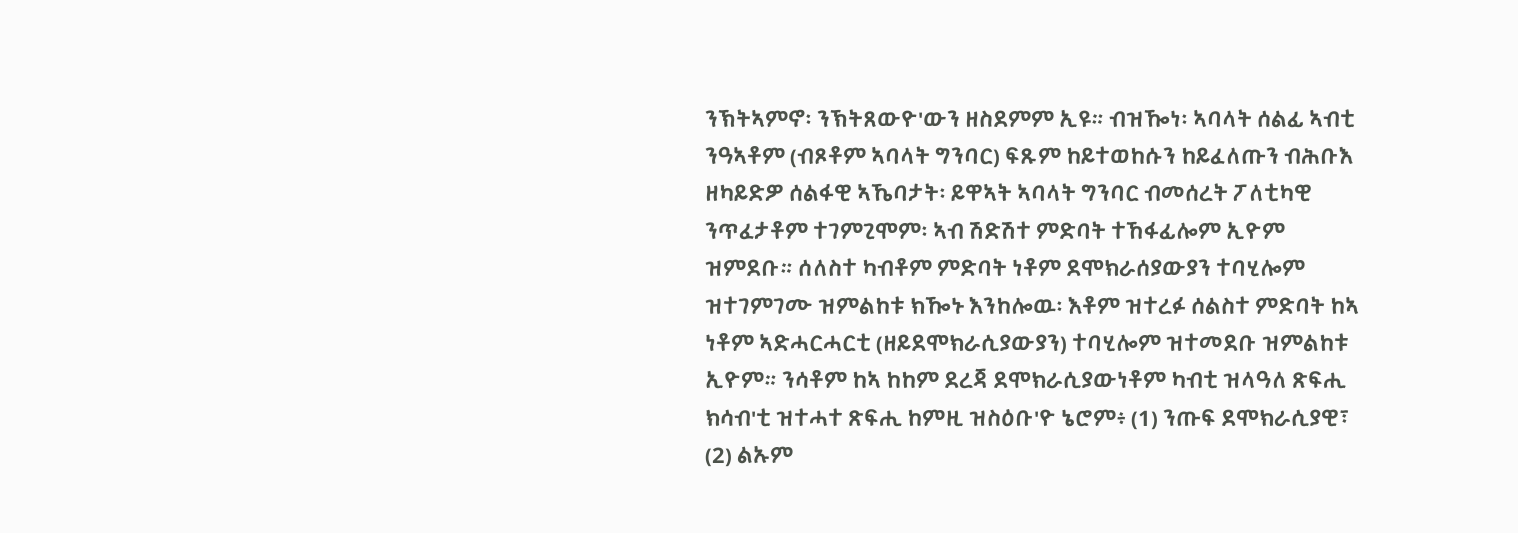ንኽትኣምኖ፡ ንኽትጸውዮ'ውን ዘስደምም ኢዩ። ብዝዀነ፡ ኣባላት ሰልፊ ኣብቲ ንዓኣቶም (ብጾቶም ኣባላት ግንባር) ፍጹም ከይተወከሱን ከይፈለጡን ብሕቡእ ዘካይድዎ ሰልፋዊ ኣኼባታት፡ ይዋኣት ኣባላት ግንባር ብመሰረት ፖለቲካዊ ንጥፈታቶም ተገምጊሞም፡ ኣብ ሽድሽተ ምድባት ተኸፋፊሎም ኢዮም ዝምደቡ። ሰለስተ ካብቶም ምድባት ነቶም ደሞክራሰያውያን ተባሂሎም ዝተገምገሙ ዝምልከቱ ክዀኑ እንከሎዉ፡ እቶም ዝተረፉ ሰልስተ ምድባት ከኣ ነቶም ኣድሓርሓርቲ (ዘይደሞክራሲያውያን) ተባሂሎም ዝተመደቡ ዝምልከቱ ኢዮም። ንሳቶም ከኣ ከከም ደረጃ ደሞክራሲያውነቶም ካብቲ ዝላዓለ ጽፍሒ ክሳብ'ቲ ዝተሓተ ጽፍሒ ከምዚ ዝስዕቡ'ዮ ኔሮም፥ (1) ንጡፍ ደሞክራሲያዊ፣ (2) ልኡም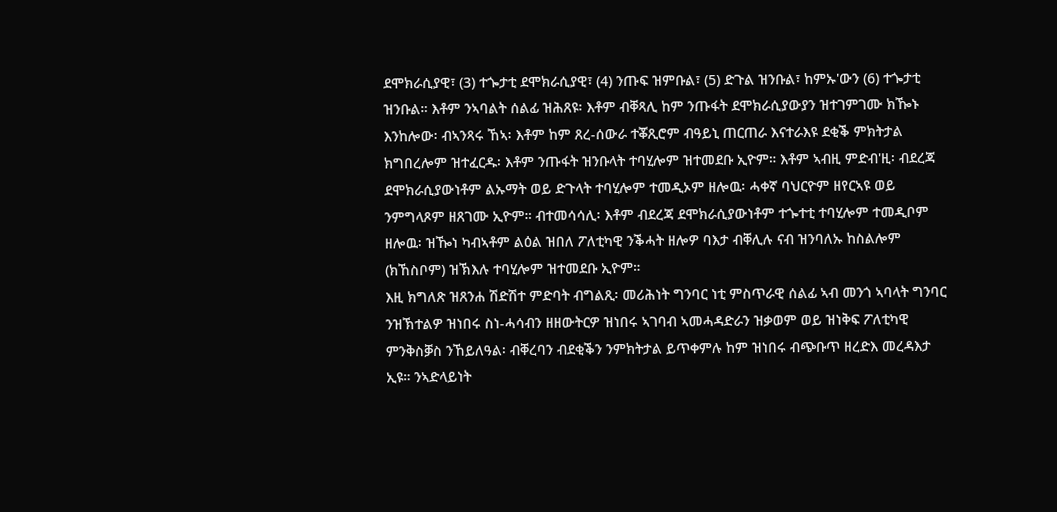ደሞክራሲያዊ፣ (3) ተጐታቲ ደሞክራሲያዊ፣ (4) ንጡፍ ዝምቡል፣ (5) ድጉል ዝንቡል፣ ከምኡ'ውን (6) ተጐታቲ ዝንቡል። እቶም ንኣባልት ሰልፊ ዝሕጸዩ፡ እቶም ብቐጻሊ ከም ንጡፋት ደሞክራሲያውያን ዝተገምገሙ ክዀኑ እንከሎው፡ ብኣንጻሩ ኸኣ፡ እቶም ከም ጸረ-ሰውራ ተቖጺሮም ብዓይኒ ጠርጠራ እናተራእዩ ደቂቕ ምክትታል ክግበረሎም ዝተፈርዱ፡ እቶም ንጡፋት ዝንቡላት ተባሂሎም ዝተመደቡ ኢዮም። እቶም ኣብዚ ምድብ'ዚ፡ ብደረጃ ደሞክራሲያውነቶም ልኡማት ወይ ድጉላት ተባሂሎም ተመዲኦም ዘሎዉ፡ ሓቀኛ ባህርዮም ዘየርኣዩ ወይ ንምግላጾም ዘጸገሙ ኢዮም። ብተመሳሳሊ፡ እቶም ብደረጃ ደሞክራሲያውነቶም ተጐተቲ ተባሂሎም ተመዲቦም ዘሎዉ፡ ዝዀነ ካብኣቶም ልዕል ዝበለ ፖለቲካዊ ንቕሓት ዘሎዎ ባእታ ብቐሊሉ ናብ ዝንባለኡ ከስልሎም (ክኸስቦም) ዝኽእሉ ተባሂሎም ዝተመደቡ ኢዮም።
እዚ ክግለጽ ዝጸንሐ ሽድሽተ ምድባት ብግልጺ፡ መሪሕነት ግንባር ነቲ ምስጥራዊ ሰልፊ ኣብ መንጎ ኣባላት ግንባር ንዝኽተልዎ ዝነበሩ ስነ-ሓሳብን ዘዘውትርዎ ዝነበሩ ኣገባብ ኣመሓዳድራን ዝቃወም ወይ ዝነቅፍ ፖለቲካዊ ምንቅስቓስ ንኸይለዓል፡ ብቐረባን ብደቂቕን ንምክትታል ይጥቀምሉ ከም ዝነበሩ ብጭቡጥ ዘረድእ መረዳእታ ኢዩ። ንኣድላይነት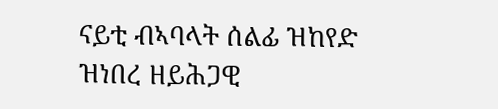ናይቲ ብኣባላት ሰልፊ ዝከየድ ዝነበረ ዘይሕጋዊ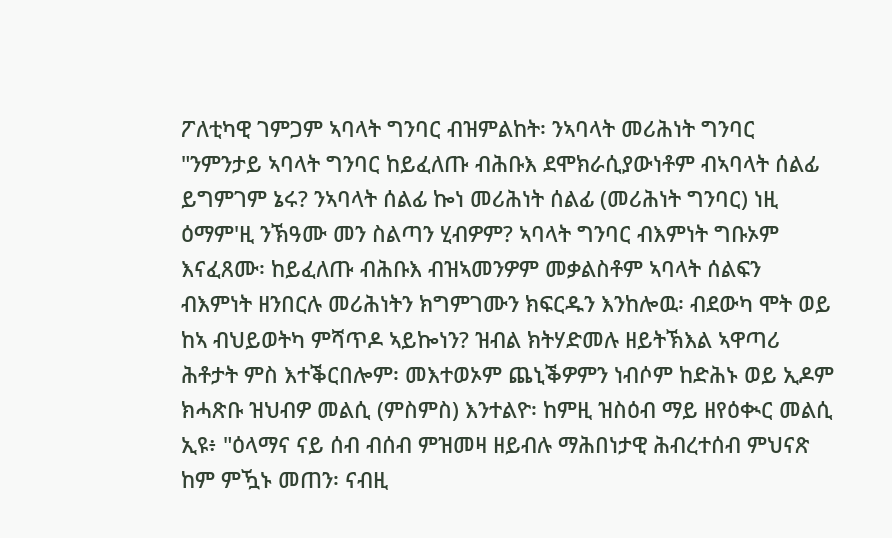ፖለቲካዊ ገምጋም ኣባላት ግንባር ብዝምልከት፡ ንኣባላት መሪሕነት ግንባር "ንምንታይ ኣባላት ግንባር ከይፈለጡ ብሕቡእ ደሞክራሲያውነቶም ብኣባላት ሰልፊ ይግምገም ኔሩ? ንኣባላት ሰልፊ ኰነ መሪሕነት ሰልፊ (መሪሕነት ግንባር) ነዚ ዕማም'ዚ ንኽዓሙ መን ስልጣን ሂብዎም? ኣባላት ግንባር ብእምነት ግቡኦም እናፈጸሙ፡ ከይፈለጡ ብሕቡእ ብዝኣመንዎም መቃልስቶም ኣባላት ሰልፍን ብእምነት ዘንበርሉ መሪሕነትን ክግምገሙን ክፍርዱን እንከሎዉ፡ ብደውካ ሞት ወይ ከኣ ብህይወትካ ምሻጥዶ ኣይኰነን? ዝብል ክትሃድመሉ ዘይትኽእል ኣዋጣሪ ሕቶታት ምስ እተቕርበሎም፡ መእተወኦም ጨኒቕዎምን ነብሶም ከድሕኑ ወይ ኢዶም ክሓጽቡ ዝህብዎ መልሲ (ምስምስ) እንተልዮ፡ ከምዚ ዝስዕብ ማይ ዘየዕቊር መልሲ ኢዩ፥ "ዕላማና ናይ ሰብ ብሰብ ምዝመዛ ዘይብሉ ማሕበነታዊ ሕብረተሰብ ምህናጽ ከም ምዃኑ መጠን፡ ናብዚ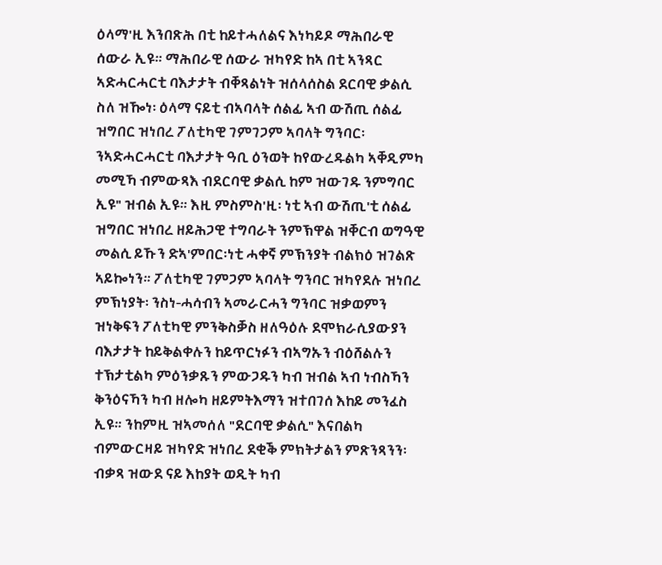ዕላማ'ዚ እንበጽሕ በቲ ከይተሓለልና እነካይዶ ማሕበራዊ ሰውራ ኢዩ። ማሕበራዊ ሰውራ ዝካየድ ከኣ በቲ ኣንጻር ኣድሓርሓርቲ ባእታታት ብቐጻልነት ዝሰላሰስል ደርባዊ ቃልሲ ስለ ዝዀነ፡ ዕላማ ናይቲ ብኣባላት ሰልፊ ኣብ ውሽጢ ሰልፊ ዝግበር ዝነበረ ፖለቲካዊ ገምገጋም ኣባላት ግንባር፡ ንኣድሓርሓርቲ ባእታታት ዓቢ ዕንወት ከየውረዱልካ ኣቐዲምካ መሚኻ ብምውጻእ ብደርባዊ ቃልሲ ከም ዝውገዱ ንምግባር ኢዩ" ዝብል ኢዩ። እዚ ምስምስ'ዚ፡ ነቲ ኣብ ውሽጢ'ቲ ሰልፊ ዝግበር ዝነበረ ዘይሕጋዊ ተግባራት ንምኽዋል ዝቐርብ ወግዓዊ መልሲ ይኹን ድኣ'ምበር፡ነቲ ሓቀኛ ምኽንያት ብልክዕ ዝገልጽ ኣይኰነን። ፖለቲካዊ ገምጋም ኣባላት ግንባር ዝካየደሉ ዝነበረ ምኽነያት፡ ንስነ-ሓሳብን ኣመራርሓን ግንባር ዝቃወምን ዝነቅፍን ፖለቲካዊ ምንቅስቓስ ዘለዓዕሉ ደሞክራሲያውያን ባእታታት ከይቅልቀሉን ከይጥርነፉን ብኣግኡን ብዕሸልሉን ተኽታቲልካ ምዕንቃጹን ምውጋዱን ካብ ዝብል ኣብ ነብስኻን ቅንዕናኻን ካብ ዘሎካ ዘይምትእማን ዝተበገሰ እከይ መንፈስ ኢዩ። ንከምዚ ዝኣመሰለ "ደርባዊ ቃልሲ" እናበልካ ብምውርዛይ ዝካየድ ዝነበረ ደቂቕ ምክትታልን ምጽንጻንን፡ ብቃጻ ዝውደ ናይ እከያት ወዲት ካብ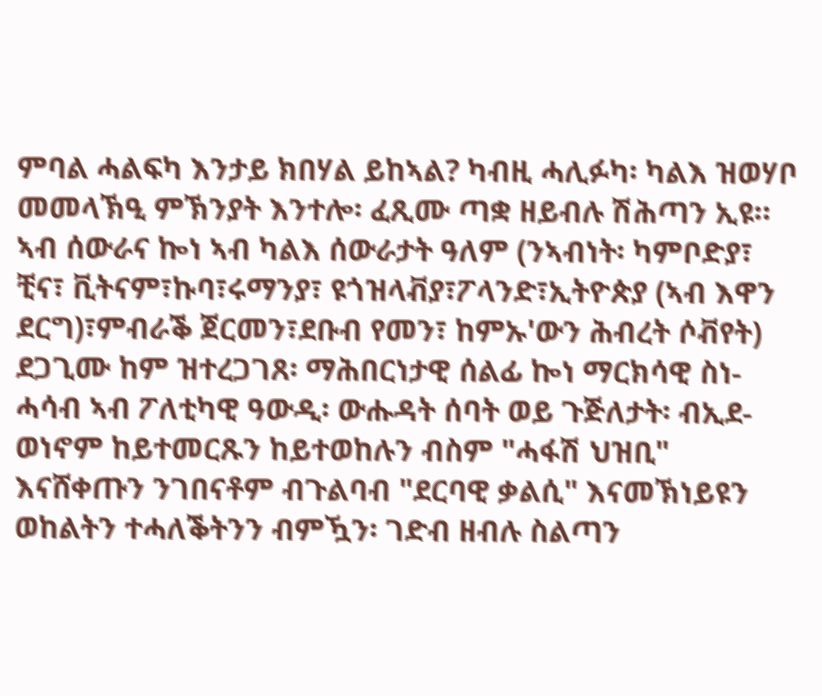ምባል ሓልፍካ እንታይ ክበሃል ይከኣል? ካብዚ ሓሊፉካ፡ ካልእ ዝወሃቦ መመላኽዒ ምኽንያት እንተሎ፡ ፈጺሙ ጣቋ ዘይብሉ ሽሕጣን ኢዩ።
ኣብ ሰውራና ኰነ ኣብ ካልእ ሰውራታት ዓለም (ንኣብነት፡ ካምቦድያ፣ ቺና፣ ቪትናም፣ኩባ፣ሩማንያ፣ ዩጎዝላቭያ፣ፖላንድ፣ኢትዮጵያ (ኣብ እዋን ደርግ)፣ምብራቕ ጀርመን፣ደቡብ የመን፣ ከምኡ'ውን ሕብረት ሶቭየት)
ደጋጊሙ ከም ዝተረጋገጸ፡ ማሕበርነታዊ ሰልፊ ኰነ ማርክሳዊ ስነ-ሓሳብ ኣብ ፖለቲካዊ ዓውዲ፡ ውሑዳት ሰባት ወይ ጉጅለታት፡ ብኢደ-ወነኖም ከይተመርጹን ከይተወከሉን ብስም "ሓፋሽ ህዝቢ" እናሸቀጡን ንገበናቶም ብጉልባብ "ደርባዊ ቃልሲ" እናመኽነይዩን ወከልትን ተሓለቕትንን ብምዃን፡ ገድብ ዘብሉ ስልጣን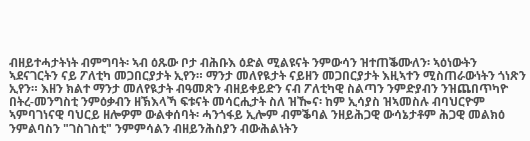ብዘይተሓታትነት ብምግባት፡ ኣብ ዕጹው ቦታ ብሕቡእ ዕድል ሚልዩናት ንምውሳን ዝተጠቕሙለን፡ ኣዕነውትን ኣደናገርትን ናይ ፖለቲካ መጋበርያታት ኢየን። ማንታ መለየዪታት ናይዘን መጋበርያታት እዚኣተን ሚስጠራውነትን ጎነጽን ኢየን። እዘን ክልተ ማንታ መለየዪታት ብዓመጽን ብዘይቀይድን ናብ ፖለቲካዊ ስልጣን ንምድያብን ንዝጨበጥካዮ በትረ-መንግስቲ ንምዕቃብን ዘኽእላኻ ፍቱናት መሳርሒታት ስለ ዝዀና፡ ከም ኢሳያስ ዝኣመስሉ ብባህርዮም ኣምባገነናዊ ባህርይ ዘሎዎም ውልቀሰባት፡ ሓንጎፋይ ኢሎም ብምቕባል ንዘይሕጋዊ ውሳኔታቶም ሕጋዊ መልክዕ ንምልባስን "ገስገስቲ" ንምምሳልን ብዘይንሕስያን ብውሕልነትን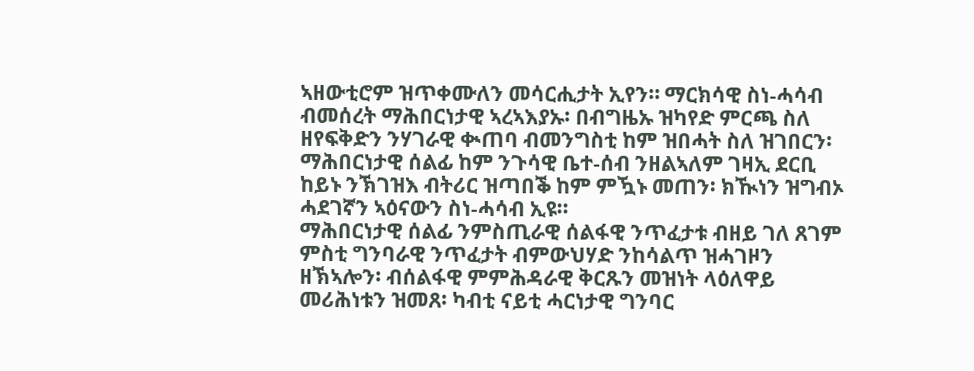ኣዘውቲሮም ዝጥቀሙለን መሳርሒታት ኢየን። ማርክሳዊ ስነ-ሓሳብ ብመሰረት ማሕበርነታዊ ኣረኣእያኡ፡ በብግዜኡ ዝካየድ ምርጫ ስለ ዘየፍቅድን ንሃገራዊ ቊጠባ ብመንግስቲ ከም ዝበሓት ስለ ዝገበርን፡ ማሕበርነታዊ ሰልፊ ከም ንጉሳዊ ቤተ-ሰብ ንዘልኣለም ገዛኢ ደርቢ ከይኑ ንኽገዝእ ብትሪር ዝጣበቕ ከም ምዃኑ መጠን፡ ክዂነን ዝግብኦ ሓደገኛን ኣዕናውን ስነ-ሓሳብ ኢዩ።
ማሕበርነታዊ ሰልፊ ንምስጢራዊ ሰልፋዊ ንጥፈታቱ ብዘይ ገለ ጸገም ምስቲ ግንባራዊ ንጥፈታት ብምውህሃድ ንከሳልጥ ዝሓገዞን ዘኽኣሎን፡ ብሰልፋዊ ምምሕዳራዊ ቅርጹን መዝነት ላዕለዋይ መሪሕነቱን ዝመጸ፡ ካብቲ ናይቲ ሓርነታዊ ግንባር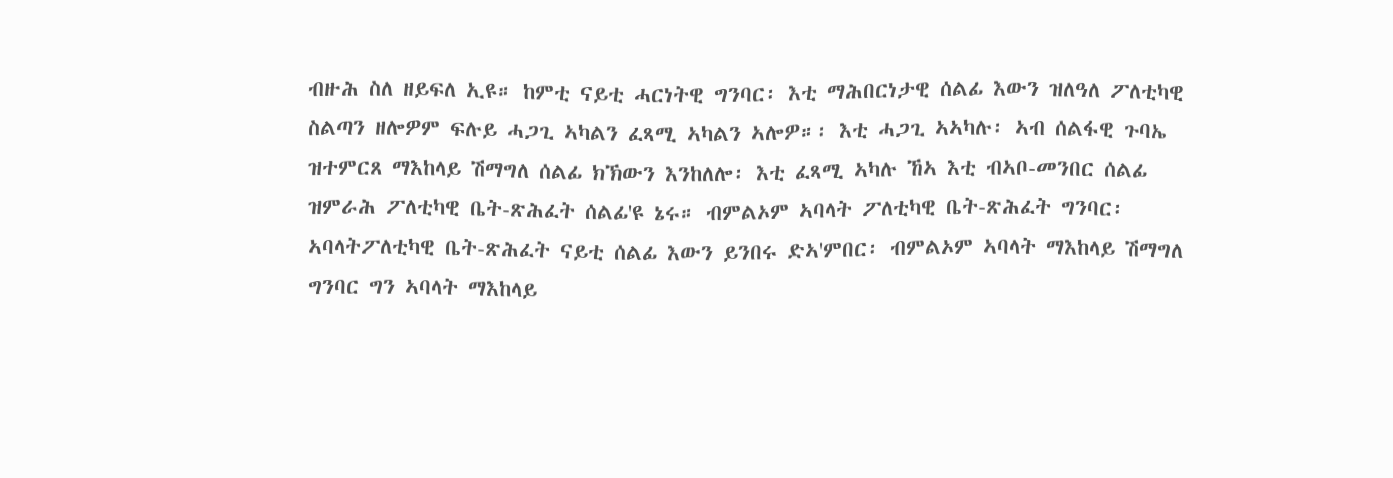ብዙሕ ስለ ዘይፍለ ኢዩ። ከምቲ ናይቲ ሓርነትዊ ግንባር፡ እቲ ማሕበርነታዊ ሰልፊ እውን ዝለዓለ ፖለቲካዊ ስልጣን ዘሎዎም ፍሉይ ሓጋጊ ኣካልን ፈጻሚ ኣካልን ኣሎዎ።፡ እቲ ሓጋጊ ኣኣካሉ፡ ኣብ ሰልፋዊ ጉባኤ ዝተምርጸ ማእከላይ ሽማግለ ሰልፊ ክኽውን እንከለሎ፡ እቲ ፈጻሚ ኣካሉ ኸኣ እቲ ብኣቦ-መንበር ሰልፊ ዝምራሕ ፖለቲካዊ ቤት-ጽሕፈት ሰልፊ'ዩ ኔሩ። ብምልኦም ኣባላት ፖለቲካዊ ቤት-ጽሕፈት ግንባር፡ ኣባላትፖለቲካዊ ቤት-ጽሕፈት ናይቲ ሰልፊ እውን ይንበሩ ድኣ'ምበር፡ ብምልኦም ኣባላት ማእከላይ ሽማግለ ግንባር ግን ኣባላት ማእከላይ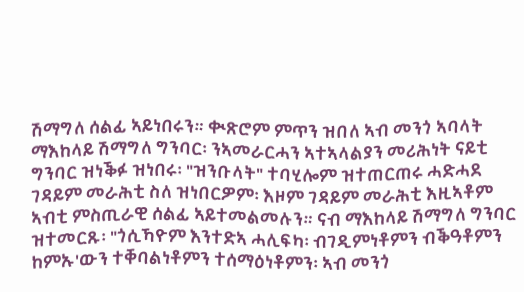ሽማግለ ሰልፊ ኣይነበሩን። ቊጽሮም ምጥን ዝበለ ኣብ መንጎ ኣባላት ማእከላይ ሽማግለ ግንባር፡ ንኣመራርሓን ኣተኣላልያን መሪሕነት ናይቲ ግንባር ዝነቕፉ ዝነበሩ፡ "ዝንቡላት" ተባሂሎም ዝተጠርጠሩ ሓድሓደ ገዳይም መራሕቲ ስለ ዝነበርዎም፡ እዞም ገዳይም መራሕቲ እዚኣቶም ኣብቲ ምስጢራዊ ሰልፊ ኣይተመልመሉን። ናብ ማእከላይ ሽማግለ ግንባር ዝተመርጹ፡ "ጎሲኻዮም እንተድኣ ሓሊፍካ፡ ብገዲምነቶምን ብቕዓቶምን ከምኡ'ውን ተቐባልነቶምን ተሰማዕነቶምን፡ ኣብ መንጎ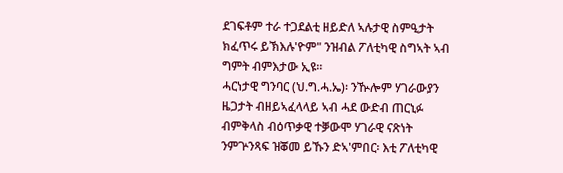ደገፍቶም ተራ ተጋደልቲ ዘይድለ ኣሉታዊ ስምዒታት ክፈጥሩ ይኽእሉ'ዮም" ንዝብል ፖለቲካዊ ስግኣት ኣብ ግምት ብምእታው ኢዩ።
ሓርነታዊ ግንባር (ህ.ግ.ሓ.ኤ)፡ ንዂሎም ሃገራውያን ዜጋታት ብዘይኣፈላላይ ኣብ ሓደ ውድብ ጠርኒፉ ብምቅላስ ብዕጥቃዊ ተቓውሞ ሃገራዊ ናጽነት ንምጕንጻፍ ዝቖመ ይኹን ድኣ'ምበር፡ እቲ ፖለቲካዊ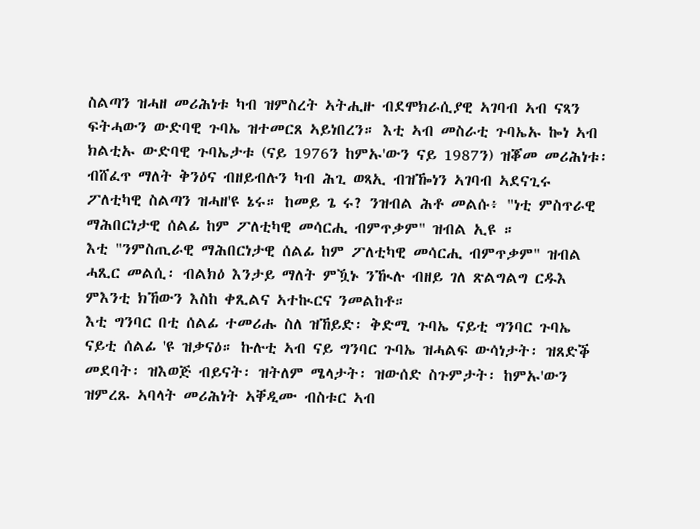ስልጣን ዝሓዘ መሪሕነቱ ካብ ዝምስረት ኣትሒዙ ብደሞክራሲያዊ ኣገባብ ኣብ ናጻን ፍትሓውን ውድባዊ ጉባኤ ዝተመርጸ ኣይነበረን። እቲ ኣብ መስራቲ ጉባኤኡ ኰነ ኣብ ክልቲኡ ውድባዊ ጉባኤታቱ (ናይ 1976ን ከምኡ'ውን ናይ 1987ን) ዝቖመ መሪሕነቱ፡ ብሸፈጥ ማለት ቅንዕና ብዘይብሉን ካብ ሕጊ ወጻኢ ብዝዀነን ኣገባብ ኣደናጊሩ ፖለቲካዊ ስልጣን ዝሓዘ'ዩ ኔሩ። ከመይ ጌ ሩ? ንዝብል ሕቶ መልሱ፥ "ነቲ ምስጥራዊ ማሕበርነታዊ ሰልፊ ከም ፖለቲካዊ መሳርሒ ብምጥቃም" ዝብል ኢዩ ።
እቲ "ንምስጢራዊ ማሕበርነታዊ ሰልፊ ከም ፖለቲካዊ መሳርሒ ብምጥቃም" ዝብል ሓጺር መልሲ፡ ብልክዕ እንታይ ማለት ምዃኑ ንዂሉ ብዘይ ገለ ጽልግልግ ርዱእ ምእንቲ ክኸውን እስከ ቀጺልና ኣተኲርና ንመልከቶ።
እቲ ግንባር በቲ ሰልፊ ተመሪሑ ስለ ዝኸይድ፡ ቅድሚ ጉባኤ ናይቲ ግንባር ጉባኤ ናይቲ ሰልፊ 'ዩ ዝቃናዕ። ኩሉቲ ኣብ ናይ ግንባር ጉባኤ ዝሓልፍ ውሳነታት፡ ዝጸድቕ መደባት፡ ዝእወጅ ብይናት፡ ዝትለም ሜላታት፡ ዝውሰድ ስጉምታት፡ ከምኡ'ውን ዝምረጹ ኣባላት መሪሕነት ኣቐዲሙ ብስቱር ኣብ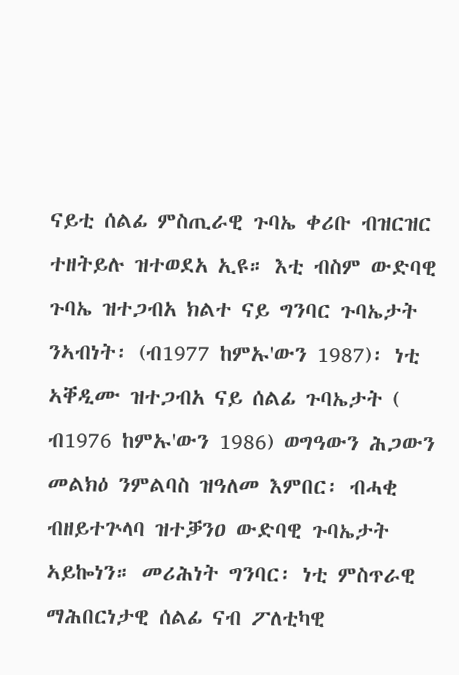ናይቲ ሰልፊ ምስጢራዊ ጉባኤ ቀሪቡ ብዝርዝር ተዘትይሉ ዝተወደአ ኢዩ። እቲ ብስም ውድባዊ ጉባኤ ዝተጋብአ ክልተ ናይ ግንባር ጉባኤታት ንኣብነት፡ (ብ1977 ከምኡ'ውን 1987)፡ ነቲ ኣቐዲሙ ዝተጋብአ ናይ ሰልፊ ጉባኤታት ( ብ1976 ከምኡ'ውን 1986) ወግዓውን ሕጋውን መልክዕ ንምልባስ ዝዓለመ እምበር፡ ብሓቂ ብዘይተጕላባ ዝተቓንዐ ውድባዊ ጉባኤታት ኣይኰነን። መሪሕነት ግንባር፡ ነቲ ምስጥራዊ ማሕበርነታዊ ሰልፊ ናብ ፖለቲካዊ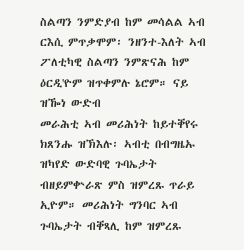ስልጣን ንምድያብ ከም መሳልል ኣብ ርእሲ ምጥቃሞም፡ ንዘንተ-እለት ኣብ ፖለቲካዊ ስልጣን ንምጽናሕ ከም ዕርዲ'ዮም ዝጥቀምሉ ኔሮም። ናይ ዝዀነ ውድብ
መራሕቲ ኣብ መሪሕነት ከይተቐየሩ ክጸንሑ ዝኽእሉ፡ ኣብቲ በብግዜኡ ዝካየድ ውድባዊ ጉባኤታት ብዘይምቍራጽ ምስ ዝምረጹ ጥራይ ኢዮም። መሪሕነት ግንባር ኣብ ጉባኤታት ብቐጻሊ ከም ዝምረጹ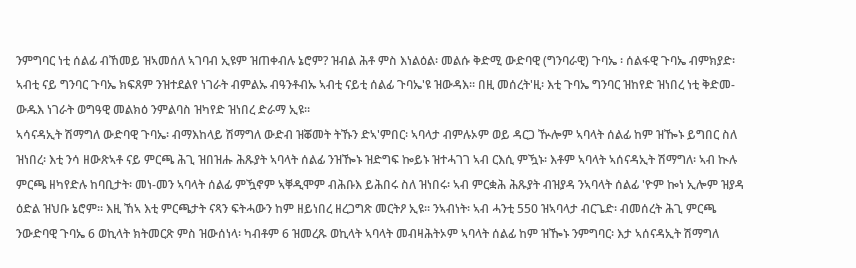ንምግባር ነቲ ሰልፊ ብኸመይ ዝኣመሰለ ኣገባብ ኢዩም ዝጠቀብሉ ኔሮም? ዝብል ሕቶ ምስ እነልዕል፡ መልሱ ቅድሚ ውድባዊ (ግንባራዊ) ጉባኤ ፡ ሰልፋዊ ጉባኤ ብምክያድ፡ ኣብቲ ናይ ግንባር ጉባኤ ክፍጸም ንዝተደልየ ነገራት ብምልኡ ብዓንቶብኡ ኣብቲ ናይቲ ሰልፊ ጉባኤ'ዩ ዝውዳእ። በዚ መሰረት'ዚ፡ እቲ ጉባኤ ግንባር ዝከየድ ዝነበረ ነቲ ቅድመ-ውዱእ ነገራት ወግዓዊ መልክዕ ንምልባስ ዝካየድ ዝነበረ ድራማ ኢዩ።
ኣሳናዳኢት ሽማግለ ውድባዊ ጉባኤ፡ ብማእከላይ ሽማግለ ውድብ ዝቖመት ትኹን ድኣ'ምበር፡ ኣባላታ ብምሉኦም ወይ ዳርጋ ዂሎም ኣባላት ሰልፊ ከም ዝዀኑ ይግበር ስለ ዝነበረ፡ እቲ ንሳ ዘውጽኣቶ ናይ ምርጫ ሕጊ ዝበዝሑ ሕጹያት ኣባላት ሰልፊ ንዝዀኑ ዝድግፍ ኰይኑ ዝተሓገገ ኣብ ርእሲ ምዃኑ፡ እቶም ኣባላት ኣሰናዳኢት ሽማግለ፡ ኣብ ኲሉ ምርጫ ዘካየድሉ ከባቢታት፡ መነ-መን ኣባላት ሰልፊ ምዃኖም ኣቐዲሞም ብሕቡእ ይሕበሩ ስለ ዝነበሩ፡ ኣብ ምርቋሕ ሕጹያት ብዝያዳ ንኣባላት ሰልፊ 'ዮም ኰነ ኢሎም ዝያዳ ዕድል ዝህቡ ኔሮም። እዚ ኸኣ እቲ ምርጫታት ናጻን ፍትሓውን ከም ዘይነበረ ዘረጋግጽ መርትዖ ኢዩ። ንኣብነት፡ ኣብ ሓንቲ 550 ዝኣባላታ ብርጌድ፡ ብመሰረት ሕጊ ምርጫ ንውድባዊ ጉባኤ 6 ወኪላት ክትመርጽ ምስ ዝውሰነላ፡ ካብቶም 6 ዝመረጹ ወኪላት ኣባላት መብዛሕትኦም ኣባላት ሰልፊ ከም ዝዀኑ ንምግባር፡ እታ ኣሰናዳኢት ሽማግለ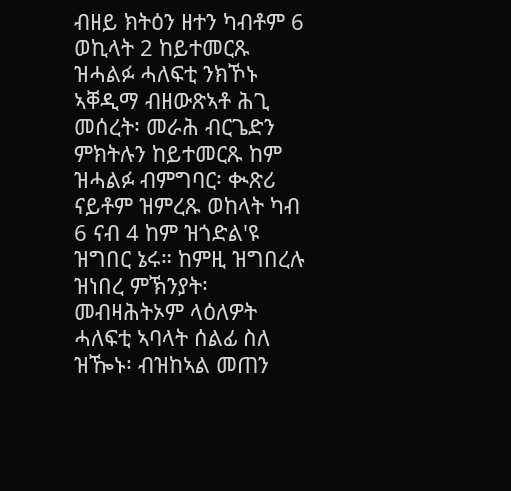ብዘይ ክትዕን ዘተን ካብቶም 6 ወኪላት 2 ከይተመርጹ ዝሓልፉ ሓለፍቲ ንክኾኑ ኣቐዲማ ብዘውጽኣቶ ሕጊ መሰረት፡ መራሕ ብርጌድን ምክትሉን ከይተመርጹ ከም ዝሓልፉ ብምግባር፡ ቊጽሪ ናይቶም ዝምረጹ ወከላት ካብ 6 ናብ 4 ከም ዝጎድል'ዩ ዝግበር ኔሩ። ከምዚ ዝግበረሉ ዝነበረ ምኽንያት፡ መብዛሕትኦም ላዕለዎት ሓለፍቲ ኣባላት ሰልፊ ስለ ዝዀኑ፡ ብዝከኣል መጠን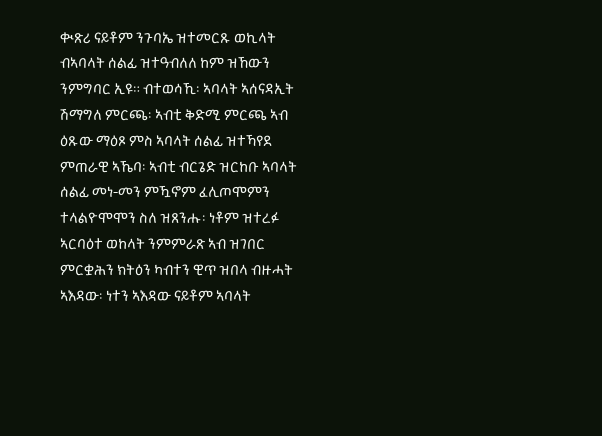ቊጽሪ ናይቶም ንጉባኤ ዝተመርጹ ወኪላት ብኣባላት ሰልፊ ዝተዓብለለ ከም ዝኸውን ንምግባር ኢዩ። ብተወሳኺ፡ ኣባላት ኣሰናዳኢት ሽማግለ ምርጫ፡ ኣብቲ ቅድሚ ምርጫ ኣብ ዕጹው ማዕጾ ምስ ኣባላት ሰልፊ ዝተኻየደ ምጠራዊ ኣኼባ፡ ኣብቲ ብርጌድ ዝርከቡ ኣባላት ሰልፊ መነ-መን ምዃኖም ፈሊጦሞምን ተላልዮሞሞን ስለ ዝጸንሑ፡ ነቶም ዝተረፉ ኣርባዕተ ወከላት ንምምራጽ ኣብ ዝገበር ምርቋሕን ክትዕን ካብተን ዊጥ ዝበላ ብዙሓት ኣእዳው፡ ነተን ኣእዳው ናይቶም ኣባላት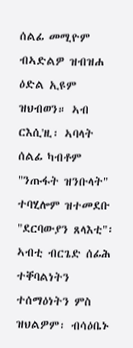ሰልፊ መሚዮም ብኣድልዎ ዝብዝሐ ዕድል ኢዩም ዝህብወን። ኣብ ርእሲ'ዚ፡ ኣባላት ሰልፊ ካብቶም "ንጡፋት ዝንቡላት" ተባሂሎም ዝተመደቡ "ደርባውያን ጸላእቲ"፡ ኣብቲ ብርጌድ ሰፊሕ ተቐባልነትን ተሰማዕነትን ምስ ዝህልዎም፡ ብሳዕቤኑ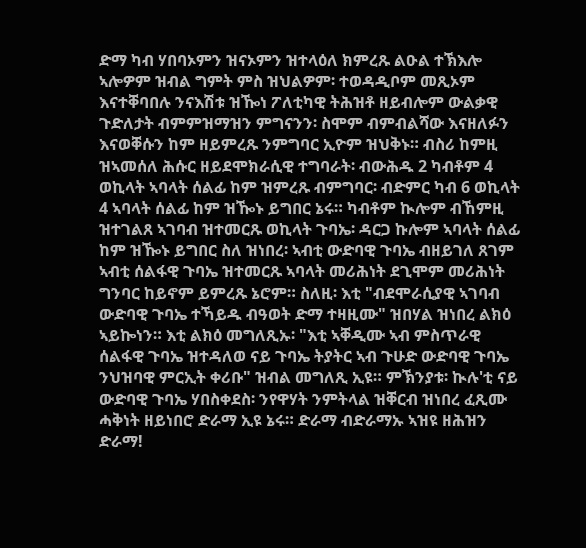ድማ ካብ ሃበባኦምን ዝናኦምን ዝተላዕለ ክምረጹ ልዑል ተኽእሎ ኣሎዎም ዝብል ግምት ምስ ዝህልዎም፡ ተወዳዲቦም መጺኦም እናተቐባበሉ ንናእሽቱ ዝዀነ ፖለቲካዊ ትሕዝቶ ዘይብሎም ውልቃዊ ጉድለታት ብምምዝማዝን ምግናንን፡ ስሞም ብምብልሻው እናዘለፉን እናወቐሱን ከም ዘይምረጹ ንምግባር ኢዮም ዝህቅኑ። ብስሪ ከምዚ ዝኣመሰለ ሕሱር ዘይደሞክራሲዊ ተግባራት፡ ብውሕዱ 2 ካብቶም 4 ወኪላት ኣባላት ሰልፊ ከም ዝምረጹ ብምግባር፡ ብድምር ካብ 6 ወኪላት 4 ኣባላት ሰልፊ ከም ዝዀኑ ይግበር ኔሩ። ካብቶም ኲሎም ብኸምዚ ዝተገልጸ ኣገባብ ዝተመርጹ ወኪላት ጉባኤ፡ ዳርጋ ኩሎም ኣባላት ሰልፊ ከም ዝዀኑ ይግበር ስለ ዝነበረ፡ ኣብቲ ውድባዊ ጉባኤ ብዘይገለ ጸገም ኣብቲ ሰልፋዊ ጉባኤ ዝተመርጹ ኣባላት መሪሕነት ደጊሞም መሪሕነት ግንባር ከይኖም ይምረጹ ኔሮም። ስለዚ፡ እቲ "ብደሞራሲያዊ ኣገባብ ውድባዊ ጉባኤ ተኻይዱ ብዓወት ድማ ተዛዚሙ" ዝበሃል ዝነበረ ልክዕ ኣይኰነን። እቲ ልክዕ መግለጺኡ፡ "እቲ ኣቐዲሙ ኣብ ምስጥራዊ ሰልፋዊ ጉባኤ ዝተዳለወ ናይ ጉባኤ ትያትር ኣብ ጉሁድ ውድባዊ ጉባኤ ንህዝባዊ ምርኢት ቀሪቡ" ዝብል መግለጺ ኢዩ። ምኽንያቱ፡ ኲሉ'ቲ ናይ ውድባዊ ጉባኤ ሃበስቀደስ፡ ንየዋሃት ንምትላል ዝቐርብ ዝነበረ ፈጺሙ ሓቅነት ዘይነበሮ ድራማ ኢዩ ኔሩ። ድራማ ብድራማኡ ኣዝዩ ዘሕዝን ድራማ!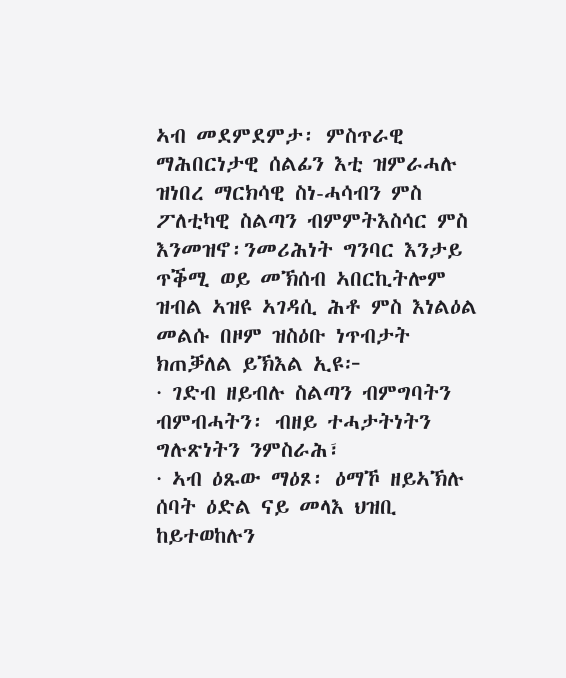ኣብ መደምደምታ፡ ምስጥራዊ ማሕበርነታዊ ሰልፊን እቲ ዝምራሓሉ ዝነበረ ማርክሳዊ ስነ-ሓሳብን ምስ ፖለቲካዊ ስልጣን ብምምትእስሳር ምስ እንመዝኖ፡ንመሪሕነት ግንባር እንታይ ጥቕሚ ወይ መኽሰብ ኣበርኪትሎም ዝብል ኣዝዩ ኣገዳሲ ሕቶ ምስ እነልዕል መልሱ በዞም ዝስዕቡ ነጥብታት ክጠቓለል ይኽእል ኢዩ፦
· ገድብ ዘይብሉ ስልጣን ብምግባትን ብምብሓትን፡ ብዘይ ተሓታትነትን ግሉጽነትን ንምስራሕ፣
· ኣብ ዕጹው ማዕጾ፡ ዕማኾ ዘይኣኽሉ ሰባት ዕድል ናይ መላእ ህዝቢ ከይተወከሉን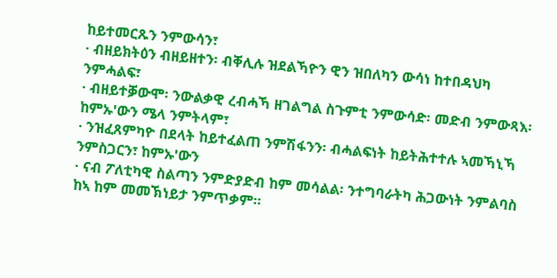ከይተመርጹን ንምውሳን፣
· ብዘይክትዕን ብዘይዘተን፡ ብቐሊሉ ዝደልኻዮን ዊን ዝበለካን ውሳነ ከተበዳህካ ንምሓልፍ፣
· ብዘይተቓውሞ፡ ንውልቃዊ ረብሓኻ ዘገልግል ስጉምቲ ንምውሳድ፡ መድብ ንምውጻእ፡ ከምኡ'ውን ሜላ ንምትላም፣
· ንዝፈጸምካዮ በደላት ከይተፈልጠ ንምሽፋንን፡ ብሓልፍነት ከይትሕተተሉ ኣመኻኒኻ ንምስጋርን፣ ከምኡ'ውን
· ናብ ፖለቲካዊ ስልጣን ንምድያድብ ከም መሳልል፡ ንተግባራትካ ሕጋውነት ንምልባስ ከኣ ከም መመኽነይታ ንምጥቃም።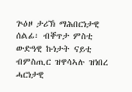ጕዕዞ ታሪኽ ማሕበርነታዊ ሰልፊ፡ ብቐጥታ ምስቲ ውድዓዊ ኩነታት ናይቲ ብምስጢር ዝዋሳኣሉ ዝነበረ ሓርነታዊ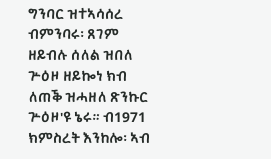ግንባር ዝተኣሳሰረ ብምንባሩ፡ ጸገም ዘይብሉ ሰለል ዝበለ ጕዕዞ ዘይኰነ ክብ ለጠቕ ዝሓዘለ ጽንኩር ጕዕዞ'ዩ ኔሩ። ብ1971 ክምስረት እንከሎ፡ ኣብ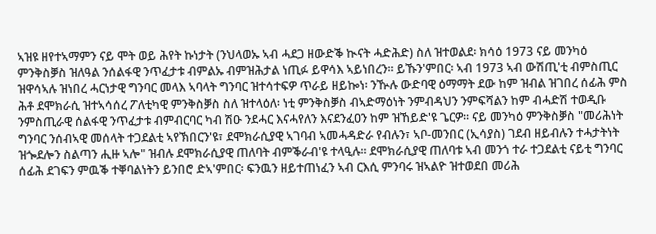ኣዝዩ ዘየተኣማምን ናይ ሞት ወይ ሕየት ኩነታት (ንህላወኡ ኣብ ሓደጋ ዘውድቕ ኲናት ሓድሕድ) ስለ ዝተወልደ፡ ክሳዕ 1973 ናይ መንካዕ ምንቅስቓስ ዝለዓል ንሰልፋዊ ንጥፈታቱ ብምልኡ ብምዝሕታል ነጢፉ ይዋሳእ ኣይነበረን። ይኹን'ምበር፡ ኣብ 1973 ኣብ ውሽጢ'ቲ ብምስጢር ዝዋሳኣሉ ዝነበረ ሓርነታዊ ግንባር መላእ ኣባላት ግንባር ዝተሳተፍዎ ጥራይ ዘይኰነ፡ ንዂሉ ውድባዊ ዕማማት ደው ከም ዝብል ዝገበረ ሰፊሕ ምስ ሕቶ ደሞክራሲ ዝተኣሳሰረ ፖለቲካዊ ምንቅስቓስ ስለ ዝተላዕለ፡ ነቲ ምንቅስቓስ ብኣድማዕነት ንምብዳህን ንምፍሻልን ከም ብሓድሽ ተወዲቡ ንምስጢራዊ ሰልፋዊ ንጥፈታቱ ብምብርባር ካብ ሽዑ ንደሓር እናሓየለን እናደንፈዐን ከም ዝኸይድ'ዩ ጌርዎ። ናይ መንካዕ ምንቅስቓስ "መሪሕነት ግንባር ንሰብኣዊ መሰላት ተጋደልቲ ኣየኽበርን'ዩ፣ ደሞክራሲያዊ ኣገባብ ኣመሓዳድራ የብሉን፣ ኣቦ-መንበር (ኢሳያስ) ገደብ ዘይብሉን ተሓታትነት ዝጐደሎን ስልጣን ሒዙ ኣሎ" ዝብሉ ደሞክራሲያዊ ጠለባት ብምቕራብ'ዩ ተላዒሉ። ደሞክራሲያዊ ጠለባቱ ኣብ መንጎ ተራ ተጋደልቲ ናይቲ ግንባር ሰፊሕ ደገፍን ምዉቕ ተቐባልነትን ይንበሮ ድኣ'ምበር፡ ፍንዉን ዘይተጠነፈን ኣብ ርእሲ ምንባሩ ዝኣልዮ ዝተወደበ መሪሕ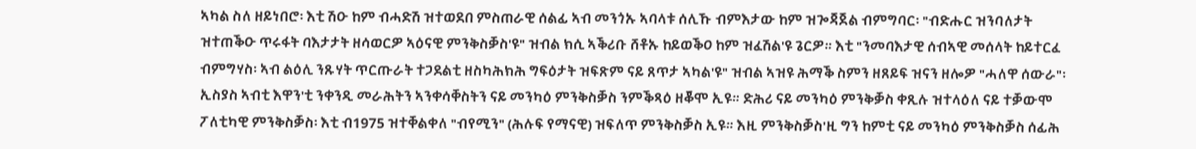ኣካል ስለ ዘይነበሮ፡ እቲ ሽዑ ከም ብሓድሽ ዝተወደበ ምስጠራዊ ሰልፊ ኣብ መንጎኡ ኣባላቱ ሰሊኹ ብምእታው ከም ዝጐጃጀል ብምግባር፡ "ብድሑር ዝንባለታት ዝተጠቕዑ ጥሩፋት ባእታታት ዘሳወርዎ ኣዕናዊ ምንቅስቓስ'ዩ" ዝብል ክሲ ኣቕሪቡ ሸቶኡ ከይወቕዐ ከም ዝፈሽል'ዩ ጌርዎ። እቲ "ንመባእታዊ ሰብኣዊ መሰላት ከይተርፈ ብምግሃስ፡ ኣብ ልዕሊ ንጹሃት ጥርጡራት ተጋደልቲ ዘስካሕክሕ ግፍዕታት ዝፍጽም ናይ ጸጥታ ኣካል'ዩ" ዝብል ኣዝዩ ሕማቕ ስምን ዘጸይፍ ዝናን ዘሎዎ "ሓለዋ ሰውራ"፡ ኢስያስ ኣብቲ እዋን'ቲ ንቀንዲ መራሕትን ኣንቀሳቐስትን ናይ መንካዕ ምንቅስቓስ ንምቕጻዕ ዘቖሞ ኢዩ። ድሕሪ ናይ መንካዕ ምንቅቓስ ቀጺሉ ዝተላዕለ ናይ ተቓውሞ ፖለቲካዊ ምንቅስቓስ፡ እቲ ብ1975 ዝተቐልቀለ "ብየሚን" (ሕሉፍ የማናዊ) ዝፍለጥ ምንቅስቓስ ኢዩ። እዚ ምንቅስቓስ'ዚ ግን ከምቲ ናይ መንካዕ ምንቅስቓስ ሰፊሕ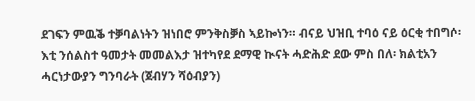ደገፍን ምዉቕ ተቓባልነትን ዝነበሮ ምንቅስቓስ ኣይኰነን። ብናይ ህዝቢ ተባዕ ናይ ዕርቂ ተበግሶ፡ እቲ ንሰልስተ ዓመታት መመልእታ ዝተካየደ ደማዊ ኲናት ሓድሕድ ደው ምስ በለ፡ ክልቲአን ሓርነታውያን ግንባራት (ጀብሃን ሻዕብያን)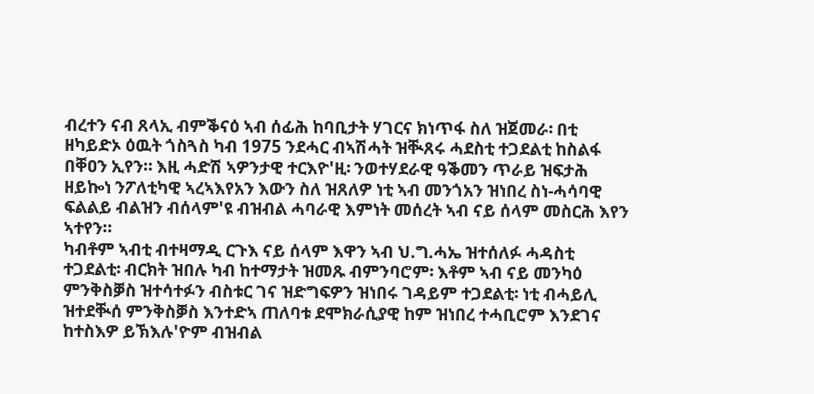ብረተን ናብ ጸላኢ ብምቕናዕ ኣብ ሰፊሕ ከባቢታት ሃገርና ክነጥፋ ስለ ዝጀመራ፡ በቲ ዘካይድኦ ዕዉት ጎስጓስ ካብ 1975 ንደሓር ብኣሽሓት ዝቚጸሩ ሓደስቲ ተጋደልቲ ከስልፋ በቐዐን ኢየን። እዚ ሓድሽ ኣዎንታዊ ተርእዮ'ዚ፡ ንወተሃደራዊ ዓቕመን ጥራይ ዝፍታሕ ዘይኰነ ንፖለቲካዊ ኣረኣእየአን እውን ስለ ዝጸለዎ ነቲ ኣብ መንጎአን ዝነበረ ስነ-ሓሳባዊ ፍልልይ ብልዝን ብሰላም'ዩ ብዝብል ሓባራዊ እምነት መሰረት ኣብ ናይ ሰላም መስርሕ እየን ኣተየን።
ካብቶም ኣብቲ ብተዛማዲ ርጉእ ናይ ሰላም እዋን ኣብ ህ.ግ.ሓኤ ዝተሰለፉ ሓዳስቲ ተጋደልቲ፡ ብርክት ዝበሉ ካብ ከተማታት ዝመጹ ብምንባሮም፡ እቶም ኣብ ናይ መንካዕ ምንቅስቓስ ዝተሳተፉን ብስቱር ገና ዝድግፍዎን ዝነበሩ ገዳይም ተጋደልቲ፡ ነቲ ብሓይሊ ዝተደቚሰ ምንቅስቓስ እንተድኣ ጠለባቱ ደሞክራሲያዊ ከም ዝነበረ ተሓቢሮም እንደገና ከተስእዎ ይኽእሉ'ዮም ብዝብል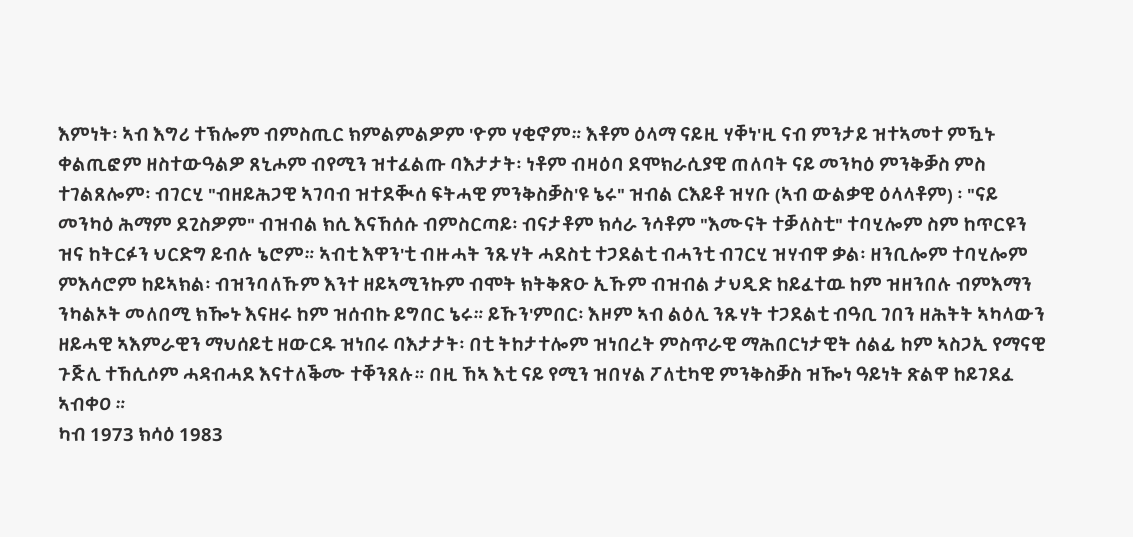እምነት፡ ኣብ እግሪ ተኽሎም ብምስጢር ክምልምልዎም 'ዮም ሃቂኖም። እቶም ዕላማ ናይዚ ሃቐነ'ዚ ናብ ምንታይ ዝተኣመተ ምዃኑ ቀልጢፎም ዘስተውዓልዎ ጸኒሖም ብየሚን ዝተፈልጡ ባእታታት፡ ነቶም ብዛዕባ ደሞክራሲያዊ ጠለባት ናይ መንካዕ ምንቅቓስ ምስ ተገልጸሎም፡ ብገርሂ "ብዘይሕጋዊ ኣገባብ ዝተደቚሰ ፍትሓዊ ምንቅስቓስ'ዩ ኔሩ" ዝብል ርእይቶ ዝሃቡ (ኣብ ውልቃዊ ዕላላቶም) ፡ "ናይ መንካዕ ሕማም ደጊስዎም" ብዝብል ክሲ እናኸሰሱ ብምስርጣይ፡ ብናታቶም ክሳራ ንሳቶም "እሙናት ተቓለስቲ" ተባሂሎም ስም ከጥርዩን ዝና ከትርፉን ህርድግ ይብሉ ኔሮም። ኣብቲ እዋን'ቲ ብዙሓት ንጹሃት ሓደስቲ ተጋደልቲ ብሓንቲ ብገርሂ ዝሃብዋ ቃል፡ ዘንቢሎም ተባሂሎም ምእሳሮም ከይኣክል፡ ብዝንባለኹም እንተ ዘይኣሚንኩም ብሞት ክትቅጽዑ ኢኹም ብዝብል ታህዲድ ከይፈተዉ ከም ዝዘንበሉ ብምእማን ንካልኦት መለበሚ ክዀኑ እናዘሩ ከም ዝሰብኩ ይግበር ኔሩ። ይኹን'ምበር፡ እዞም ኣብ ልዕሊ ንጹሃት ተጋደልቲ ብዓቢ ገበን ዘሕትት ኣካላውን ዘይሓዊ ኣእምራዊን ማህሰይቲ ዘውርዱ ዝነበሩ ባእታታት፡ በቲ ትከታተሎም ዝነበረት ምስጥራዊ ማሕበርነታዊት ሰልፊ ከም ኣስጋኢ የማናዊ ጉጅሊ ተኸሲሶም ሓዳብሓደ እናተለቕሙ ተቐንጸሉ። በዚ ኸኣ እቲ ናይ የሚን ዝበሃል ፖለቲካዊ ምንቅስቓስ ዝዀነ ዓይነት ጽልዋ ከይገደፈ ኣብቀዐ ።
ካብ 1973 ክሳዕ 1983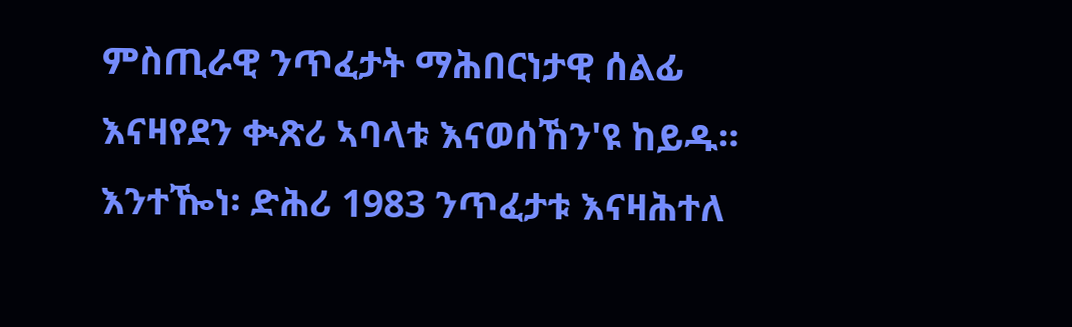ምስጢራዊ ንጥፈታት ማሕበርነታዊ ሰልፊ እናዛየደን ቊጽሪ ኣባላቱ እናወሰኸን'ዩ ከይዱ። እንተዀነ፡ ድሕሪ 1983 ንጥፈታቱ እናዛሕተለ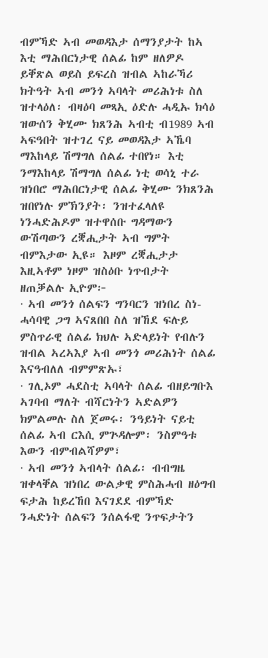ብምኻድ ኣብ መወዳእታ ሰማንያታት ከኣ እቲ ማሕበርነታዊ ሰልፊ ከም ዘለዎዶ ይቐጽል ወይስ ይፍረስ ዝብል ኣከራኻሪ ክትዓት ኣብ መንጎ ኣባላት መሪሕነቱ ስለ ዝተላዕለ፡ ብዛዕባ መጻኢ ዕድሉ ሓዲኡ ክሳዕ ዝውሰን ቅሂሙ ክጸንሕ ኣብቲ ብ1989 ኣብ ኣፍዓበት ዝተገረ ናይ መወዳእታ ኣኼባ ማእከላይ ሽማግለ ሰልፊ ተበየነ። እቲ ንማእከላይ ሽማግለ ሰልፊ ነቲ ወሳኒ ተራ ዝነበሮ ማሕበርነታዊ ሰልፊ ቅሂሙ ንክጸንሕ ዝበየነሉ ምኽንያት፡ ንዝተፈላለዩ ነንሓድሕዶም ዝተዋሰቡ ግዳማውን ውሽጣውን ረቛሒታት ኣብ ግምት ብምእታው ኢዩ። እዞም ረቛሒታታ እዚኣቶም ነዞም ዝስዕቡ ነጥብታት ዘጠቓልሉ ኢዮም፦
· ኣብ መንጎ ሰልፍን ግንባርን ዝነበረ ስነ-ሓሳባዊ ጋግ ኣናጸበበ ስለ ዝኸደ ፍሉይ ምስጥራዊ ሰልፊ ክህሉ ኣድላይነት የብሉን ዝብል ኣረኣእያ ኣብ መንጎ መሪሕነት ሰልፊ እናዓብለለ ብምምጽኡ፣
· ገሊኦም ሓደስቲ ኣባላት ሰልፊ ብዘይግቡእ ኣገባብ ማለት ብሻርነትን ኣድልዎን ክምልመሉ ስለ ጀመሩ፡ ንዓይነት ናይቲ ሰልፊ ኣብ ርእሲ ምጕዳሎም፡ ንስምዓቱ እውን ብምብልሻዎም፣
· ኣብ መንጎ ኣብላት ሰልፊ፡ ብብግዜ ዝቀላቐል ዝነበረ ውልቃዊ ምስሕሓብ ዘዕግብ ፍታሕ ከይረኸበ እናገደደ ብምኻድ ንሓድነት ሰልፍን ንሰልፋዊ ንጥፍታትን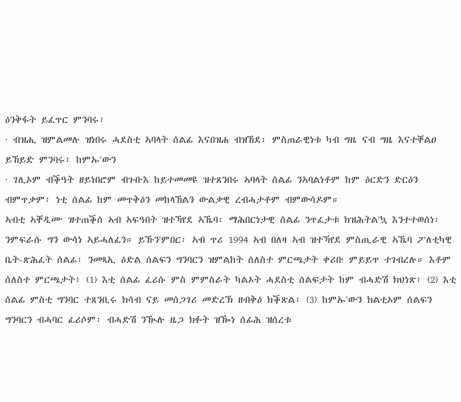ዕንቅፋት ይፈጥር ምንባሩ፣
· ብዝሒ ዝምልመሉ ዝነበሩ ሓደስቲ ኣባላት ሰልፊ እናበዝሐ ብዝኸደ፡ ምስጠራዊነቱ ካብ ግዜ ናብ ግዜ እናተቐልዐ ይኸይድ ምንባሩ፣ ከምኡ'ውን
· ገሊኦም ብቕዓት ዘይነበሮም ብጉቡእ ከይተመመዩ ዝተጸንበሩ ኣባላት ሰልፊ ንኣባልነቶም ከም ዕርድን ድርዕን ብምጥቃም፡ ነቲ ሰልፊ ከም መጥቅዕን መከላኸልን ውልቃዊ ረብሓታቶም ብምውሳዶም።
ኣብቲ ኣቐዲሙ ዝተጠቕሰ ኣብ ኣፍዓበት ዝተኻየደ ኣኼባ፡ ማሕበርነታዊ ሰልፊ ንጥፈታቱ ክዝሕትል'ኳ እንተተወሰነ፡ ንምፍራሱ ግን ውሳነ ኣይሓለፈን። ይኹን'ምበር፡ ኣብ ጥሪ 1994 ኣብ በለዛ ኣብ ዝተኻየደ ምስጢራዊ ኣኼባ ፖለቲካዊ ቤት-ጽሕፈት ሰልፊ፡ ንመጻኢ ዕድል ሰልፍን ግንባርን ዝምልከት ሰለስተ ምርጫታት ቀሪቡ ምይይጥ ተገብረሉ። እቶም ሰለስተ ምርጫታት፥ (1) እቲ ሰልፊ ፈሪሱ ምስ ምምስራት ካልኦት ሓደስቲ ሰልፍታት ከም ብሓድሽ ክህነጽ፣ (2) እቲ ሰልፊ ምስቲ ግንባር ተጸንቢሩ ክሳብ ናይ መሰጋገሪ መድረኽ ዘብቅዕ ክቕጽል፣ (3) ከምኡ'ውን ክልቲኦም ሰልፍን ግንባርን ብሓባር ፈሪሶም፡ ብሓድሽ ንዂሉ ዜጋ ክፉት ዝዀነ ሰፊሕ ዝሰረቱ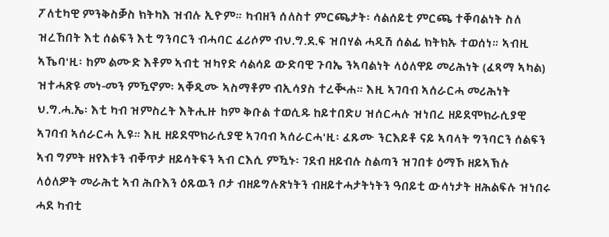ፖለቲካዊ ምንቅስቓስ ክትካእ ዝብሉ ኢዮም። ካብዘን ሰለስተ ምርጫታት፡ ሳልሰይቲ ምርጫ ተቐባልነት ስለ ዝረኸበት እቲ ሰልፍን እቲ ግንባርን ብሓባር ፈሪሶም ብህ.ግ.ደ.ፍ ዝበሃል ሓዲሽ ሰልፊ ክትክኡ ተወሰነ። ኣብዚ ኣኼባ'ዚ፡ ከም ልሙድ እቶም ኣብቲ ዝካየድ ሳልሳይ ውድባዊ ጉባኤ ንኣባልነት ላዕለዋይ መሪሕነት (ፈጻማ ኣካል) ዝተሓጽዩ መነ-መን ምዃኖም፡ ኣቐዲሙ ኣስማቶም ብኢሳያስ ተረቚሐ። እዚ ኣገባብ ኣሰራርሓ መሪሕነት ህ.ግ.ሓ.ኤ፡ እቲ ካብ ዝምስረት እትሒዙ ከም ቅቡል ተወሲዱ ከይተበድሀ ዝሰርሓሉ ዝነበረ ዘይደሞክራሲያዊ ኣገባብ ኣሰራርሓ ኢዩ። እዚ ዘይደሞክራሲያዊ ኣገባብ ኣሰራርሓ'ዚ፡ ፈጹሙ ንርእይቶ ናይ ኣባላት ግንባርን ሰልፍን ኣብ ግምት ዘየእቱን ብቐጥታ ዘይሳትፍን ኣብ ርእሲ ምዃኑ፡ ገደብ ዘይብሉ ስልጣን ዝገበቱ ዕማኾ ዘይኣኽሉ ላዕለዎት መራሕቲ ኣብ ሕቡእን ዕጹዉን ቦታ ብዘይግሉጽነትን ብዘይተሓታትነትን ዓበይቲ ውሳነታት ዘሕልፍሉ ዝነበሩ ሓደ ካብቲ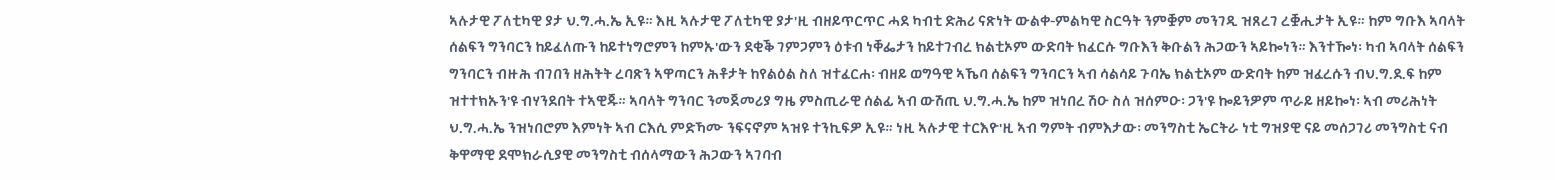ኣሉታዊ ፖለቲካዊ ያታ ህ.ግ.ሓ.ኤ ኢዩ። እዚ ኣሉታዊ ፖለቲካዊ ያታ'ዚ ብዘይጥርጥር ሓደ ካብቲ ድሕሪ ናጽነት ውልቀ-ምልካዊ ስርዓት ንምቛም መንገዲ ዝጸረገ ረቛሒታት ኢዩ። ከም ግቡእ ኣባላት ሰልፍን ግንባርን ከይፈለጡን ከይተነግሮምን ከምኡ'ውን ደቂቕ ገምጋምን ዕቱብ ነቐፌታን ከይተገብረ ክልቲኦም ውድባት ክፈርሱ ግቡእን ቅቡልን ሕጋውን ኣይኰነን። እንተዀነ፡ ካብ ኣባላት ሰልፍን ግንባርን ብዙሕ ብገበን ዘሕትት ረባጽን ኣዋጣርን ሕቶታት ከየልዕል ስለ ዝተፈርሐ፡ ብዘይ ወግዓዊ ኣኼባ ሰልፍን ግንባርን ኣብ ሳልሳይ ጉባኤ ክልቲኦም ውድባት ከም ዝፈረሱን ብህ.ግ.ደ.ፍ ከም ዝተተክኡን'ዩ ብሃንደበት ተኣዊጁ። ኣባላት ግንባር ንመጀመሪያ ግዜ ምስጢራዊ ሰልፊ ኣብ ውሽጢ ህ.ግ.ሓ.ኤ ከም ዝነበረ ሽዑ ስለ ዝሰምዑ፡ ጋን'ዩ ኰይንዎም ጥራይ ዘይኰነ፡ ኣብ መሪሕነት ህ.ግ.ሓ.ኤ ንዝነበሮም እምነት ኣብ ርእሲ ምድኻሙ ንፍናኖም ኣዝዩ ተንኪፍዎ ኢዩ። ነዚ ኣሉታዊ ተርእዮ'ዚ ኣብ ግምት ብምእታው፡ መንግስቲ ኤርትራ ነቲ ግዝያዊ ናይ መሰጋገሪ መንግስቲ ናብ ቅዋማዊ ደሞክራሲያዊ መንግስቲ ብሰላማውን ሕጋውን ኣገባብ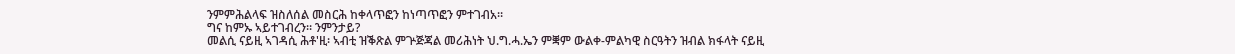ንምምሕልላፍ ዝስለሰል መስርሕ ከቀላጥፎን ከነጣጥፎን ምተገብአ።
ግና ከምኡ ኣይተገብረን። ንምንታይ?
መልሲ ናይዚ ኣገዳሲ ሕቶ'ዚ፡ ኣብቲ ዝቕጽል ምጕጅጃል መሪሕነት ህ.ግ.ሓ.ኤን ምቛም ውልቀ-ምልካዊ ስርዓትን ዝብል ክፋላት ናይዚ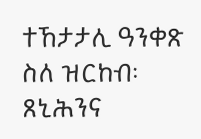ተኸታታሊ ዓንቀጽ ስለ ዝርከብ፡ ጸኒሕንና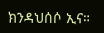ክንዳህሰሶ ኢና።